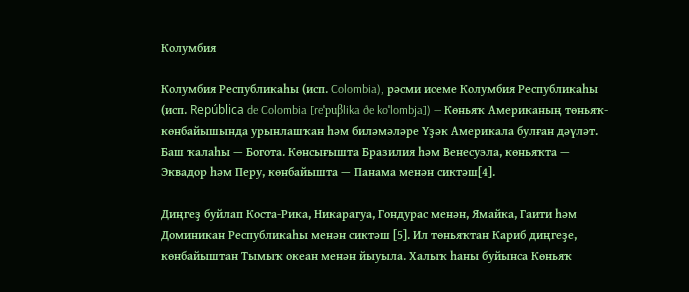Колумбия

Колумбия Республикаһы (исп. Colombia), рәсми исеме Колумбия Республикаһы (исп. República de Colombia [reˈpuβlika ðe koˈlombja]) — Көньяҡ Американың төньяҡ-көнбайышында урынлашҡан һәм биләмәләре Үҙәк Америкала булған дәүләт. Баш ҡалаһы — Богота. Көнсығышта Бразилия һәм Венесуэла, көньяҡта — Эквадор һәм Перу, көнбайышта — Панама менән сиктәш[4].

Диңгеҙ буйлап Коста-Рика, Никарагуа, Гондурас менән, Ямайка, Гаити һәм Доминикан Республикаһы менән сиктәш [5]. Ил төньяҡтан Кариб диңгеҙе, көнбайыштан Тымыҡ океан менән йыуыла. Халыҡ һаны буйынса Көньяҡ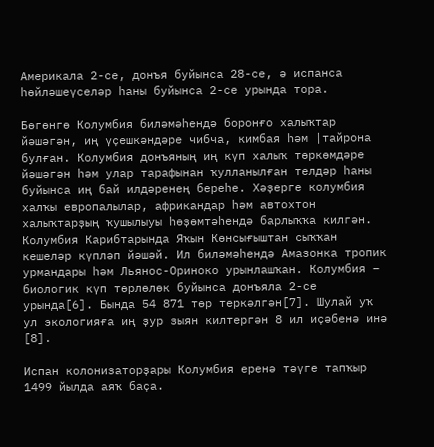Америкала 2-се, донъя буйынса 28-се, ә испанса һөйләшеүселәр һаны буйынса 2-се урында тора.

Бөгөнгө Колумбия биләмәһендә боронғо халыҡтар йәшәгән, иң үҫешкәндәре чибча, кимбая һәм |тайрона булған. Колумбия донъяның иң күп халыҡ төркөмдәре йәшәгән һәм улар тарафынан ҡулланылған телдәр һаны буйынса иң бай илдәренең береһе. Хәҙерге колумбия халҡы европалылар, африкандар һәм автохтон халыҡтарҙың ҡушылыуы һөҙөмтәһендә барлыҡҡа килгән. Колумбия Карибтарында Яҡын Көнсығыштан сыҡҡан кешеләр күпләп йәшәй. Ил биләмәһендә Амазонка тропик урмандары һәм Льянос-Ориноко урынлашҡан. Колумбия – биологик күп төрлөлөк буйынса донъяла 2-се урында[6]. Бында 54 871 төр теркәлгән[7]. Шулай уҡ ул экологияға иң ҙур зыян килтергән 8 ил иҫәбенә инә [8].

Испан колонизаторҙары Колумбия еренә тәүге тапҡыр 1499 йылда аяҡ баҫа.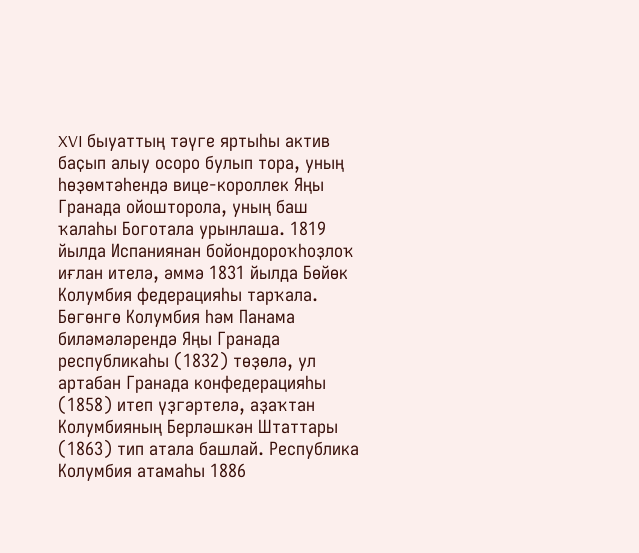XVI быуаттың тәүге яртыһы актив баҫып алыу осоро булып тора, уның һөҙөмтәһендә вице-короллек Яңы Гранада ойошторола, уның баш ҡалаһы Боготала урынлаша. 1819 йылда Испаниянан бойондороҡһоҙлоҡ иғлан ителә, әммә 1831 йылда Бөйөк Колумбия федерацияһы тарҡала. Бөгөнгө Колумбия һәм Панама биләмәләрендә Яңы Гранада республикаһы (1832) төҙөлә, ул артабан Гранада конфедерацияһы (1858) итеп үҙгәртелә, аҙаҡтан Колумбияның Берләшкән Штаттары (1863) тип атала башлай. Республика Колумбия атамаһы 1886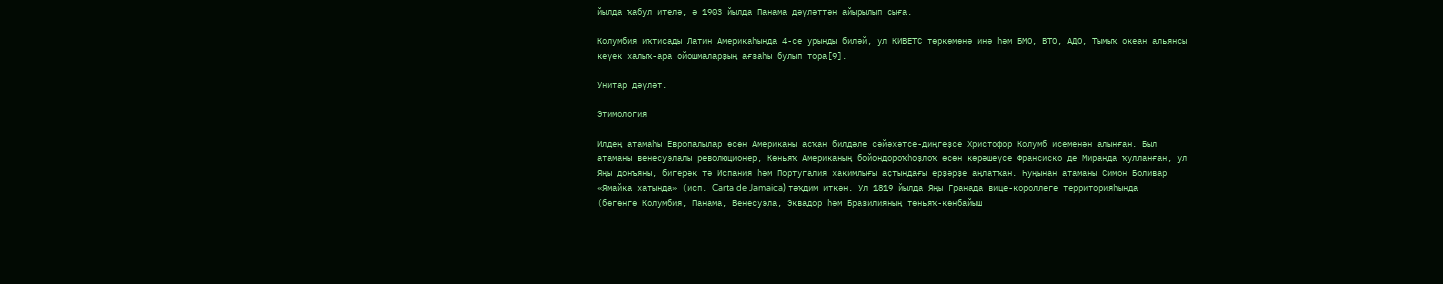йылда ҡабул ителә, ә 1903 йылда Панама дәүләттән айырылып сыға.

Колумбия иҡтисады Латин Америкаһында 4-се урынды биләй, ул КИВЕТС төркөмөнә инә һәм БМО, ВТО, АДО, Тымыҡ океан альянсы кеүек халыҡ-ара ойошмаларҙың ағзаһы булып тора[9].

Унитар дәүләт.

Этимология

Илдең атамаһы Европалылар өсөн Американы асҡан билдәле сәйәхәтсе-диңгеҙсе Христофор Колумб исеменән алынған. Был атаманы венесуэлалы революционер, Көньяҡ Американың бойондороҡһоҙлоҡ өсөн көрәшеүсе Франсиско де Миранда ҡулланған, ул Яңы донъяны, бигерәк тә Испания һәм Португалия хакимлығы аҫтындағы ерҙәрҙе аңлатҡан. Һуңынан атаманы Симон Боливар «Ямайка хатында» (исп. Carta de Jamaica) тәҡдим иткән. Ул 1819 йылда Яңы Гранада вице-короллеге территорияһында (бөгөнгө Колумбия, Панама, Венесуэла, Эквадор һәм Бразилияның төньяҡ-көнбайыш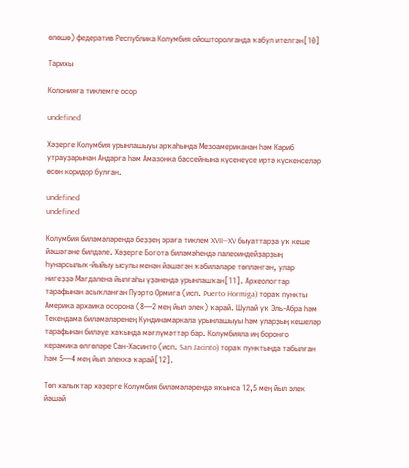өлөшө) федератив Республика Колумбия ойошторолғанда ҡабул ителгән[10]

Тарихы

Колонияға тиклемге осор

undefined

Хәҙерге Колумбия урынлашыуы арҡаһында Мезоамериканан һәм Кариб утрауҙарынан Андарға һәм Амазонка бассейнына күсенеүсе иртә күскенселәр өсөн коридор булған.

undefined
undefined

Колумбия биләмәләрендә беҙҙең эраға тиклем XVII—XV быуаттарҙа уҡ кеше йәшәгәне билдәле. Хәҙерге Богота биләмәһендә палеоиндейҙарҙың һунарсылыҡ-йыйыу ысулы менән йәшәгән ҡәбиләләре төпләнгән, улар нигеҙҙә Магдалена йылғаһы үҙәнендә урынлашҡан[11]. Археологтар тарафынан асыҡланған Пуэрто Ормига (исп. Puerto Hormiga) тораҡ пункты Америка архаика осорона (8—2 мең йыл элек) ҡарай. Шулай уҡ Эль-Абра һәм Текендама биләмәләренең Кундинамаркала урынлашыуы һәм уларҙың кешеләр тарафынан биләүе хаҡында мәғлүмәттәр бар. Колумбияла иң боронғо керамика өлгөләре Сан-Хасинто (исп. San Jacinto) тораҡ пунктында табылған һәм 5—4 мең йыл элеккә ҡарай[12].

Төп халыҡтар хәҙерге Колумбия биләмәләрендә яҡынса 12,5 мең йыл элек йәшәй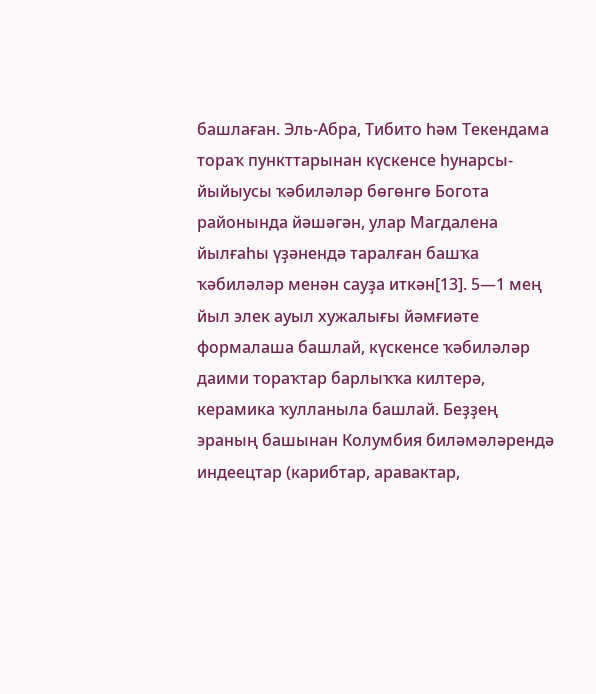башлаған. Эль-Абра, Тибито һәм Текендама тораҡ пункттарынан күскенсе һунарсы-йыйыусы ҡәбиләләр бөгөнгө Богота районында йәшәгән, улар Магдалена йылғаһы үҙәнендә таралған башҡа ҡәбиләләр менән сауҙа иткән[13]. 5—1 мең йыл элек ауыл хужалығы йәмғиәте формалаша башлай, күскенсе ҡәбиләләр даими тораҡтар барлыҡҡа килтерә, керамика ҡулланыла башлай. Беҙҙең эраның башынан Колумбия биләмәләрендә индеецтар (карибтар, аравактар,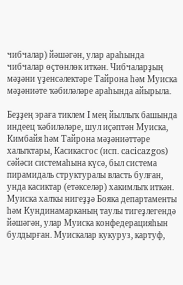чибчалар) йәшәгән, улар араһында чибчалар өҫтөнлөк иткән. Чибчаларҙың мәҙәни үҙенсәлектәре Тайрона һәм Муиска мәҙәниәте ҡәбиләләре араһында айырыла.

Беҙҙең эраға тиклем I мең йыллыҡ башында индеец ҡәбиләләре, шул иҫәптән Муиска, Кимбайя һәм Тайрона мәҙәниәттәре халыҡтары, Касикасгос (исп. cacicazgos) сәйәси системаһына күсә, был система пирамидаль структуралы власть булған, унда касиктар (етәкселәр) хакимлыҡ иткән. Муиска халҡы нигеҙҙә Бояка департаменты һәм Кундинамарканың таулы тигеҙлегендә йәшәгән, улар Муиска конфедерацияһын булдырған. Муискалар кукуруз, картуф,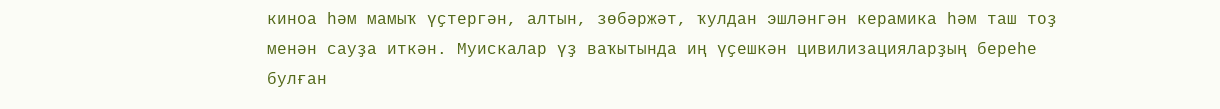киноа һәм мамыҡ үҫтергән, алтын, зөбәржәт, ҡулдан эшләнгән керамика һәм таш тоҙ менән сауҙа иткән. Муискалар үҙ ваҡытында иң үҫешкән цивилизацияларҙың береһе булған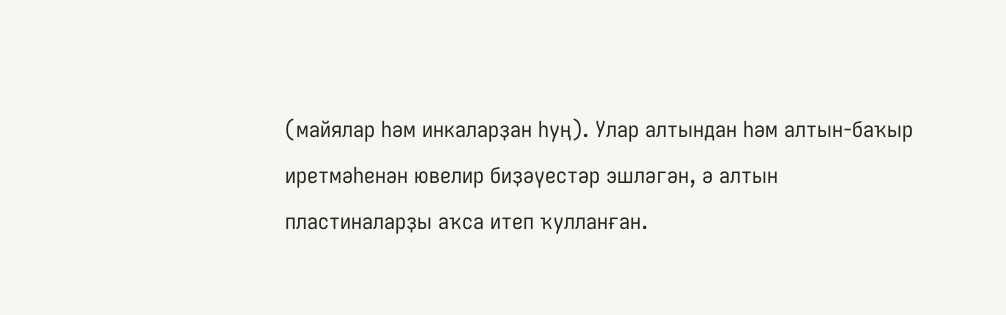(майялар һәм инкаларҙан һуң). Улар алтындан һәм алтын-баҡыр иретмәһенән ювелир биҙәүестәр эшләгән, ә алтын пластиналарҙы аҡса итеп ҡулланған.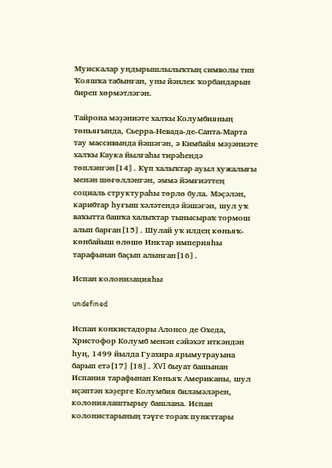Муискалар уңдырышлылыҡтың символы тип Ҡояшҡа табынған, уны йәнлек ҡорбандарын биреп хөрмәтләгән.

Тайрона мәҙәниәте халҡы Колумбияның төньяғында, Сьерра-Невада-де-Санта-Марта тау массивында йәшәгән, ә Кимбайя мәҙәниәте халҡы Каука йылғаһы тирәһендә төпләнгән[14]. Күп халыҡтар ауыл хужалығы менән шөғөлләнгән, әммә йәмғиәттең социаль структураһы төрлө була. Мәҫәлән, карибтар һуғыш хәләтендә йәшәгән, шул уҡ ваҡытта башҡа халыҡтар тынысыраҡ тормош алып барған[15]. Шулай уҡ илдең көньяҡ-көнбайыш өлөшө Инктар империяһы тарафынан баҫып алынған[16].

Испан колонизацияһы

undefined

Испан конкистадоры Алонсо де Охеда, Христофор Колумб менән сәйәхәт иткәндән һуң, 1499 йылда Гуахира ярымутрауына барып етә[17][18]. XVI быуат башынан Испания тарафынан Көньяҡ Американы, шул иҫәптән хәҙерге Колумбия биләмәләрен, колониялаштырыу башлана. Испан колонистарының тәүге тораҡ пункттары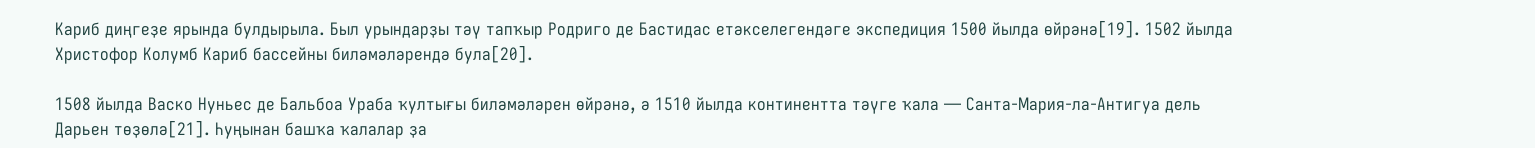Кариб диңгеҙе ярында булдырыла. Был урындарҙы тәү тапҡыр Родриго де Бастидас етәкселегендәге экспедиция 1500 йылда өйрәнә[19]. 1502 йылда Христофор Колумб Кариб бассейны биләмәләрендә була[20].

1508 йылда Васко Нуньес де Бальбоа Ураба ҡултығы биләмәләрен өйрәнә, ә 1510 йылда континентта тәүге ҡала — Санта-Мария-ла-Антигуа дель Дарьен төҙөлә[21]. Һуңынан башҡа ҡалалар ҙа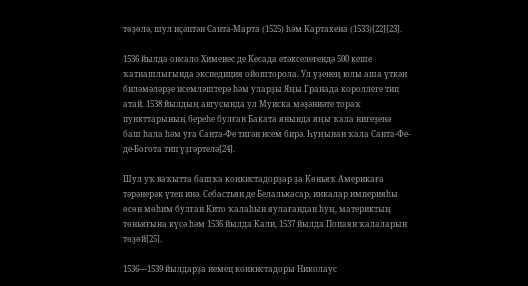төҙөлә, шул иҫәптән Санта-Марта (1525) һәм Картахена (1533)[22][23].

1536 йылда онсало Хименес де Кесада етәкселегендә 500 кеше ҡатнашлығында экспедиция ойошторола. Ул үҙенең юлы аша үткән биләмәләрҙе исемләштерә һәм уларҙы Яңы Гранада короллеге тип атай. 1538 йылдың авгусында ул Муиска мәҙәниәте тораҡ пункттарының береһе булған Баката янында яңы ҡала нигеҙенә баш һала һәм уға Санта-Фе тигән исем бирә. Һуңынан ҡала Санта-Фе-де-Богота тип үҙгәртелә[24].

Шул уҡ ваҡытта башҡа конкистадорҙар ҙа Көньяҡ Америкаға тәрәнерәк үтеп инә. Себастьян де Белалькасар, инкалар империяһы өсөн мөһим булған Кито ҡалаһын яулағандан һуң, материктың төньяғына күсә һәм 1536 йылда Кали, 1537 йылда Попаян ҡалаларын төҙөй[25].

1536—1539 йылдарҙа немец конкистадоры Николаус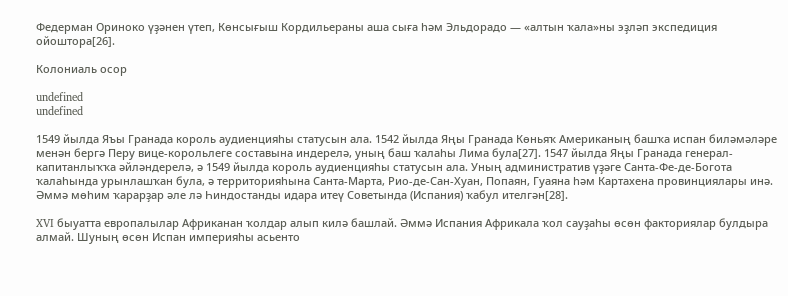Федерман Ориноко үҙәнен үтеп, Көнсығыш Кордильераны аша сыға һәм Эльдорадо — «алтын ҡала»ны эҙләп экспедиция ойоштора[26].

Колониаль осор

undefined
undefined

1549 йылда Яъы Гранада король аудиенцияһы статусын ала. 1542 йылда Яңы Гранада Көньяҡ Американың башҡа испан биләмәләре менән бергә Перу вице-корольлеге составына индерелә, уның баш ҡалаһы Лима була[27]. 1547 йылда Яңы Гранада генерал-капитанлыҡҡа әйләндерелә, ә 1549 йылда король аудиенцияһы статусын ала. Уның административ үҙәге Санта-Фе-де-Богота ҡалаһында урынлашҡан була, ә территорияһына Санта-Марта, Рио-де-Сан-Хуан, Попаян, Гуаяна һәм Картахена провинциялары инә. Әммә мөһим ҡарарҙар әле лә Һиндостанды идара итеү Советында (Испания) ҡабул ителгән[28].

XVI быуатта европалылар Африканан ҡолдар алып килә башлай. Әммә Испания Африкала ҡол сауҙаһы өсөн факториялар булдыра алмай. Шуның өсөн Испан империяһы асьенто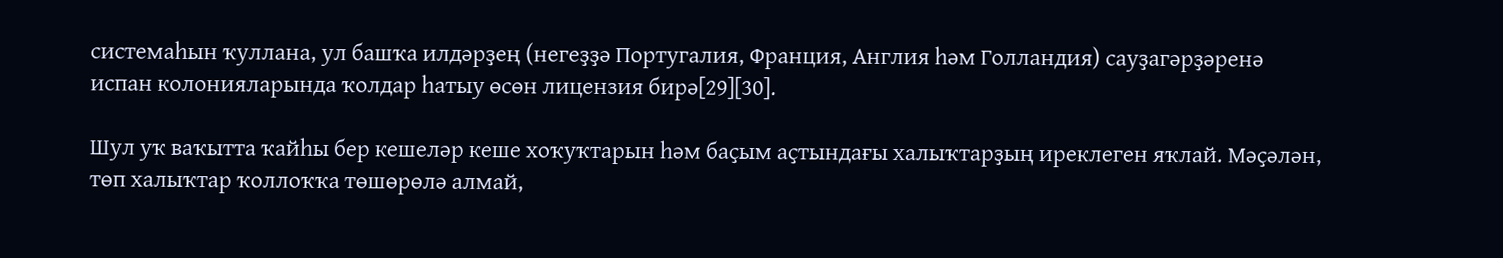системаһын ҡуллана, ул башҡа илдәрҙең (негеҙҙә Португалия, Франция, Англия һәм Голландия) сауҙагәрҙәренә испан колонияларында ҡолдар һатыу өсөн лицензия бирә[29][30].

Шул уҡ ваҡытта ҡайһы бер кешеләр кеше хоҡуҡтарын һәм баҫым аҫтындағы халыҡтарҙың иреклеген яҡлай. Мәҫәлән, төп халыҡтар ҡоллоҡҡа төшөрөлә алмай,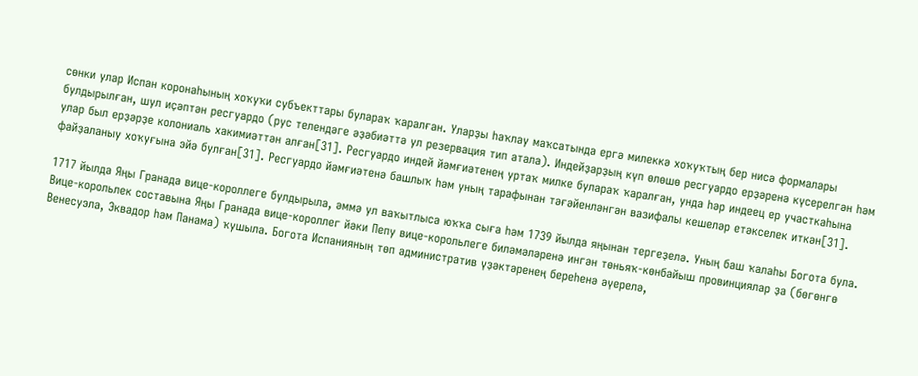сөнки улар Испан коронаһының хоҡуҡи субъекттары булараҡ ҡаралған. Уларҙы һаҡлау маҡсатында ергә милеккә хоҡуҡтың бер нисә формалары булдырылған, шул иҫәптән ресгуардо (рус телендәге әҙәбиәттә ул резервация тип атала). Индейҙарҙың күп өлөшө ресгуардо ерҙәренә күсерелгән һәм улар был ерҙәрҙе колониаль хакимиәттән алған[31]. Ресгуардо индей йәмғиәтенең уртаҡ милке булараҡ ҡаралған, унда һәр индеец ер участкаһына файҙаланыу хоҡуғына эйә булған[31]. Ресгуардо йәмғиәтенә башлыҡ һәм уның тарафынан тәғәйенләнгән вазифалы кешеләр етәкселек иткән[31].

1717 йылда Яңы Гранада вице-короллеге булдырыла, әммә ул ваҡытлыса юҡҡа сыға һәм 1739 йылда яңынан тергеҙелә. Уның баш ҡалаһы Богота була. Вице-корольлек составына Яңы Гранада вице-короллег йәки Пепу вице-корольлеге биләмәләренә ингән төньяҡ-көнбайыш провинциялар ҙа (бөгөнгө Венесуэла, Эквадор һәм Панама) ҡушыла. Богота Испанияның төп административ үҙәктәренең береһенә әүерелә,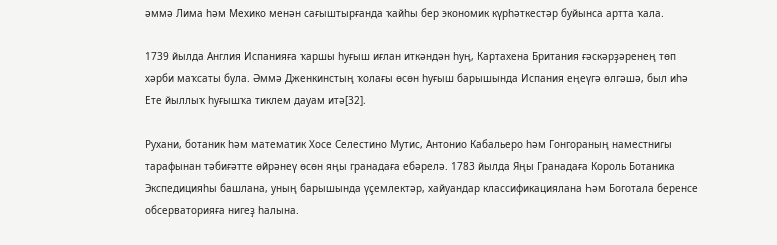әммә Лима һәм Мехико менән сағыштырғанда ҡайһы бер экономик күрһәткестәр буйынса артта ҡала.

1739 йылда Англия Испанияға ҡаршы һуғыш иғлан иткәндән һуң, Картахена Британия ғәскәрҙәренең төп хәрби маҡсаты була. Әммә Дженкинстың ҡолағы өсөн һуғыш барышында Испания еңеүгә өлгәшә, был иһә Ете йыллыҡ һуғышҡа тиклем дауам итә[32].

Рухани, ботаник һәм математик Хосе Селестино Мутис, Антонио Кабальеро һәм Гонгораның наместнигы тарафынан тәбиғәтте өйрәнеү өсөн яңы гранадаға ебәрелә. 1783 йылда Яңы Гранадаға Король Ботаника Экспедицияһы башлана, уның барышында үҫемлектәр, хайуандар классификациялана Һәм Боготала беренсе обсерваторияға нигеҙ һалына.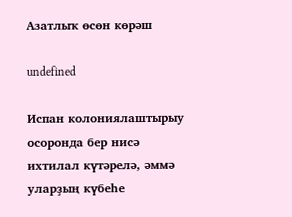Азатлыҡ өсөн көрәш

undefined

Испан колониялаштырыу осоронда бер нисә ихтилал күтәрелә, әммә уларҙың күбеһе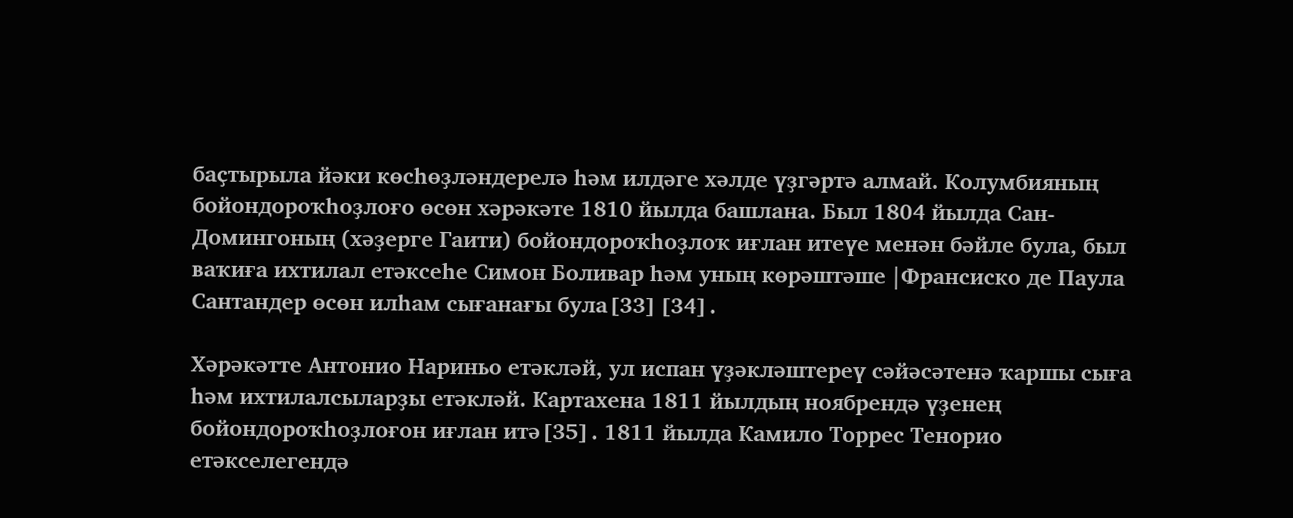баҫтырыла йәки көсһөҙләндерелә һәм илдәге хәлде үҙгәртә алмай. Колумбияның бойондороҡһоҙлоғо өсөн хәрәкәте 1810 йылда башлана. Был 1804 йылда Сан-Домингоның (хәҙерге Гаити) бойондороҡһоҙлоҡ иғлан итеүе менән бәйле була, был ваҡиға ихтилал етәксеһе Симон Боливар һәм уның көрәштәше |Франсиско де Паула Сантандер өсөн илһам сығанағы була[33][34].

Хәрәкәтте Антонио Нариньо етәкләй, ул испан үҙәкләштереү сәйәсәтенә ҡаршы сыға һәм ихтилалсыларҙы етәкләй. Картахена 1811 йылдың ноябрендә үҙенең бойондороҡһоҙлоғон иғлан итә[35]. 1811 йылда Камило Торрес Тенорио етәкселегендә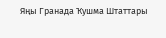Яңы Гранада Ҡушма Штаттары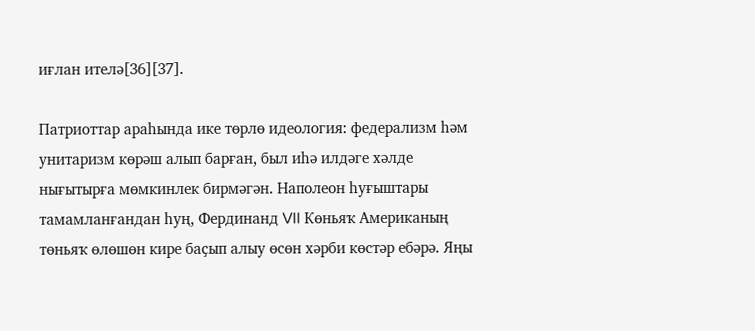иғлан ителә[36][37].

Патриоттар араһында ике төрлө идеология: федерализм һәм унитаризм көрәш алып барған, был иһә илдәге хәлде нығытырға мөмкинлек бирмәгән. Наполеон һуғыштары тамамланғандан һуң, Фердинанд VII Көньяҡ Американың төньяҡ өлөшөн кире баҫып алыу өсөн хәрби көстәр ебәрә. Яңы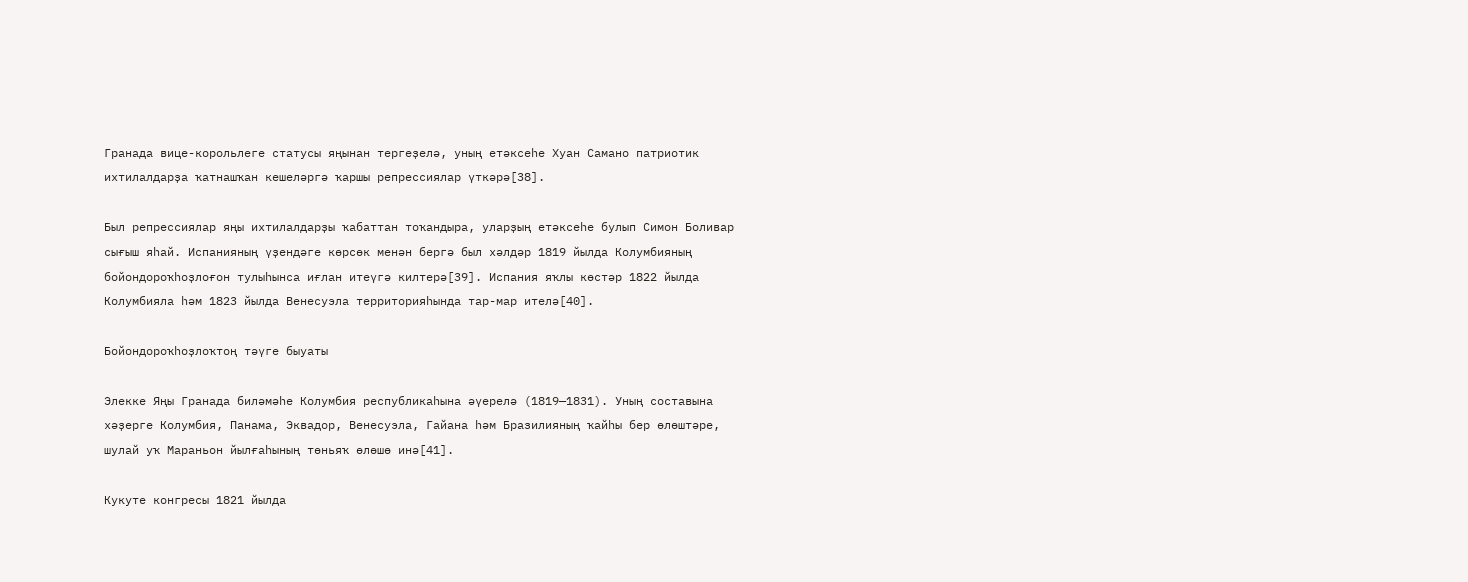Гранада вице-корольлеге статусы яңынан тергеҙелә, уның етәксеһе Хуан Самано патриотик ихтилалдарҙа ҡатнашҡан кешеләргә ҡаршы репрессиялар үткәрә[38].

Был репрессиялар яңы ихтилалдарҙы ҡабаттан тоҡандыра, уларҙың етәксеһе булып Симон Боливар сығыш яһай. Испанияның үҙендәге көрсөк менән бергә был хәлдәр 1819 йылда Колумбияның бойондороҡһоҙлоғон тулыһынса иғлан итеүгә килтерә[39]. Испания яҡлы көстәр 1822 йылда Колумбияла һәм 1823 йылда Венесуэла территорияһында тар-мар ителә[40].

Бойондороҡһоҙлоҡтоң тәүге быуаты

Элекке Яңы Гранада биләмәһе Колумбия республикаһына әүерелә (1819—1831). Уның составына хәҙерге Колумбия, Панама, Эквадор, Венесуэла, Гайана һәм Бразилияның ҡайһы бер өлөштәре, шулай уҡ Мараньон йылғаһының төньяҡ өлөшө инә[41].

Кукуте конгресы 1821 йылда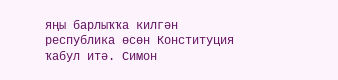яңы барлыҡҡа килгән республика өсөн Конституция ҡабул итә. Симон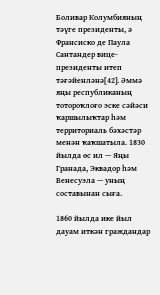Боливар Колумбияның тәүге президенты, ә Франсиско де Паула Сантандер вице-президенты итеп тәғәйенләнә[42]. Әммә яңы республиканың тотороҡлоғо эске сәйәси ҡаршылыҡтар һәм территориаль бәхәстәр менән ҡаҡшатыла. 1830 йылда өс ил — Яңы Гранада, Эквадор һәм Венесуэла — уның составынан сыға.

1860 йылда ике йыл дауам иткән граждандар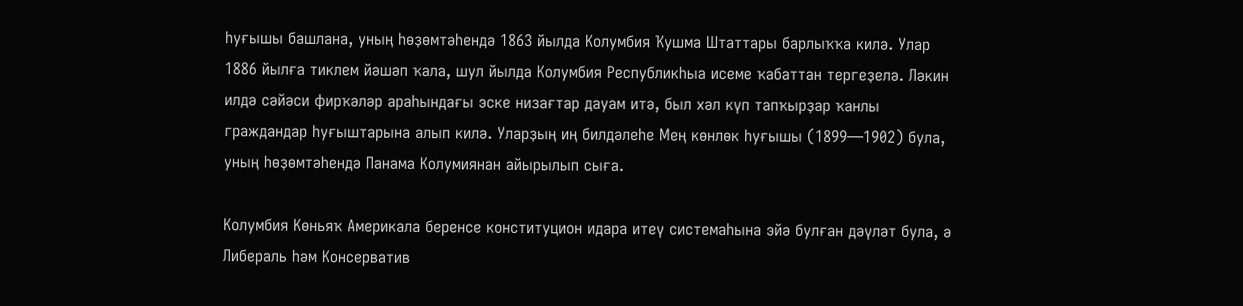һуғышы башлана, уның һөҙөмтәһендә 1863 йылда Колумбия Ҡушма Штаттары барлыҡҡа килә. Улар 1886 йылға тиклем йәшәп ҡала, шул йылда Колумбия Республикһыа исеме ҡабаттан тергеҙелә. Ләкин илдә сәйәси фирҡәләр араһындағы эске низағтар дауам итә, был хәл күп тапҡырҙар ҡанлы граждандар һуғыштарына алып килә. Уларҙың иң билдәлеһе Мең көнлөк һуғышы (1899—1902) була, уның һөҙөмтәһендә Панама Колумиянан айырылып сыға.

Колумбия Көньяҡ Америкала беренсе конституцион идара итеү системаһына эйә булған дәүләт була, ә Либераль һәм Консерватив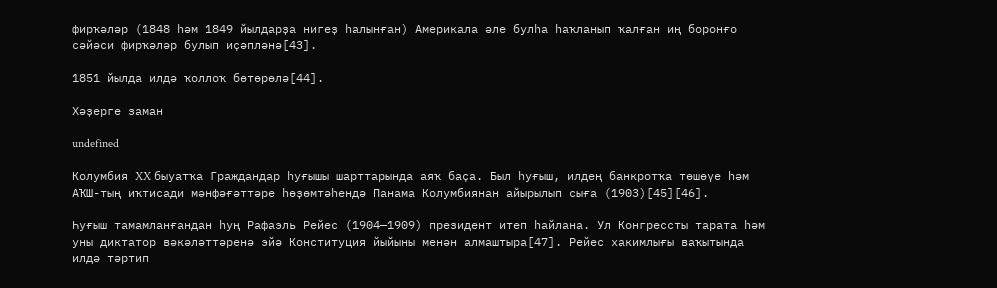фирҡәләр (1848 һәм 1849 йылдарҙа нигеҙ һалынған) Америкала әле булһа һаҡланып ҡалған иң боронғо сәйәси фирҡәләр булып иҫәпләнә[43].

1851 йылда илдә ҡоллоҡ бөтөрөлә[44].

Хәҙерге заман

undefined

Колумбия XX быуатҡа Граждандар һуғышы шарттарында аяҡ баҫа. Был һуғыш, илдең банкротҡа төшөүе һәм АҠШ-тың иҡтисади мәнфәғәттәре һөҙөмтәһендә Панама Колумбиянан айырылып сыға (1903)[45][46].

Һуғыш тамамланғандан һуң Рафаэль Рейес (1904—1909) президент итеп һайлана. Ул Конгрессты тарата һәм уны диктатор вәкәләттәренә эйә Конституция йыйыны менән алмаштыра[47]. Рейес хакимлығы ваҡытында илдә тәртип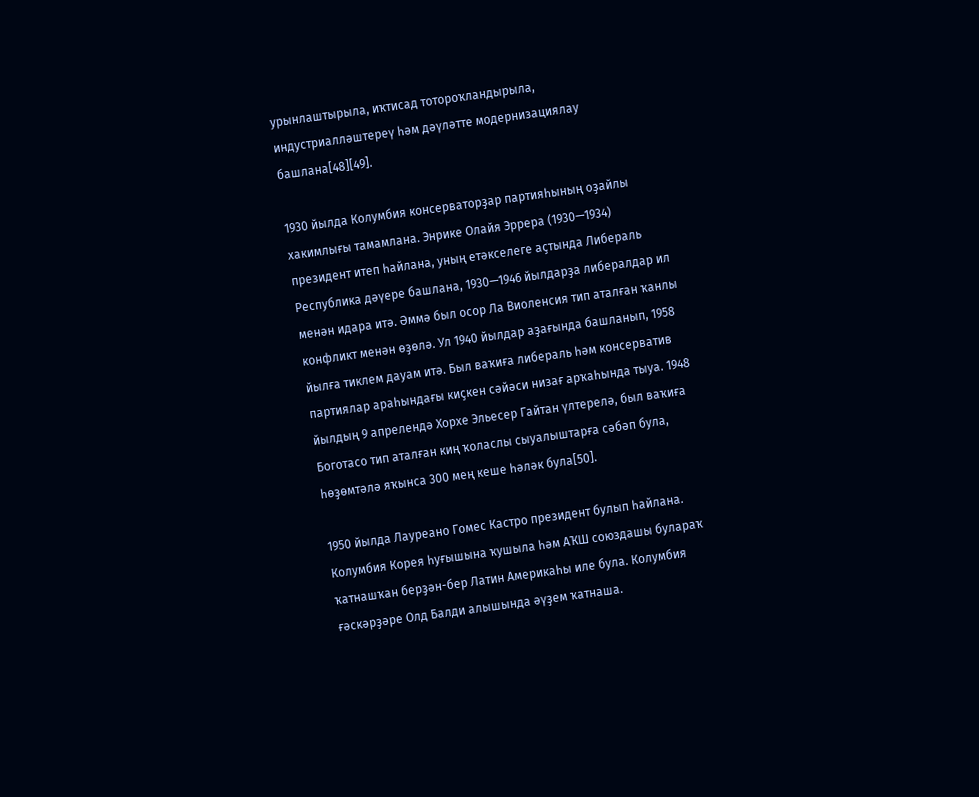урынлаштырыла, иҡтисад тотороҡландырыла, индустриалләштереү һәм дәүләтте модернизациялау башлана[48][49].

1930 йылда Колумбия консерваторҙар партияһының оҙайлы хакимлығы тамамлана. Энрике Олайя Эррера (1930—1934) президент итеп һайлана, уның етәкселеге аҫтында Либераль Республика дәүере башлана, 1930—1946 йылдарҙа либералдар ил менән идара итә. Әммә был осор Ла Виоленсия тип аталған ҡанлы конфликт менән өҙөлә. Ул 1940 йылдар аҙағында башланып, 1958 йылға тиклем дауам итә. Был ваҡиға либераль һәм консерватив партиялар араһындағы киҫкен сәйәси низағ арҡаһында тыуа. 1948 йылдың 9 апрелендә Хорхе Эльесер Гайтан үлтерелә, был ваҡиға Боготасо тип аталған киң ҡоласлы сыуалыштарға сәбәп була, һөҙөмтәлә яҡынса 300 мең кеше һәләк була[50].

1950 йылда Лауреано Гомес Кастро президент булып һайлана. Колумбия Корея һуғышына ҡушыла һәм АҠШ союздашы булараҡ ҡатнашҡан берҙән-бер Латин Америкаһы иле була. Колумбия ғәскәрҙәре Олд Балди алышында әүҙем ҡатнаша.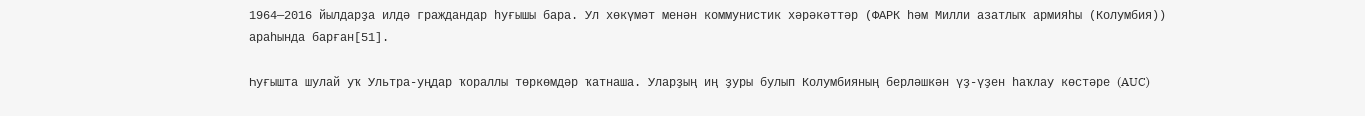1964—2016 йылдарҙа илдә граждандар һуғышы бара. Ул хөкүмәт менән коммунистик хәрәкәттәр (ФАРК һәм Милли азатлыҡ армияһы (Колумбия)) араһында барған[51].

Һуғышта шулай уҡ Ультра-уңдар ҡораллы төркөмдәр ҡатнаша. Уларҙың иң ҙуры булып Колумбияның берләшкән үҙ-үҙен һаҡлау көстәре (AUC)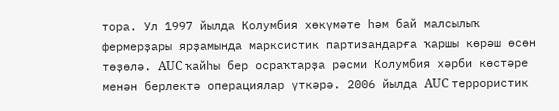тора. Ул 1997 йылда Колумбия хөкүмәте һәм бай малсылыҡ фермерҙары ярҙамында марксистик партизандарға ҡаршы көрәш өсөн төҙөлә. AUC ҡайһы бер осраҡтарҙа рәсми Колумбия хәрби көстәре менән берлектә операциялар үткәрә. 2006 йылда AUC террористик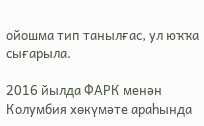ойошма тип танылғас, ул юҡҡа сығарыла.

2016 йылда ФАРК менән Колумбия хөкүмәте араһында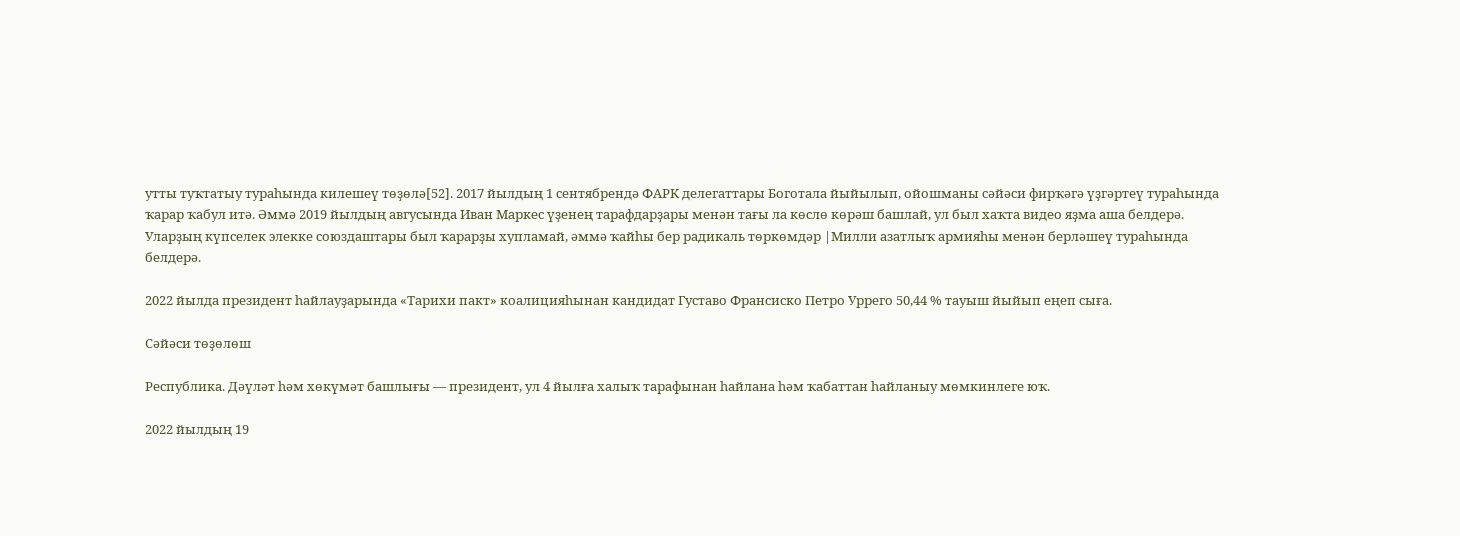утты туҡтатыу тураһында килешеү төҙөлә[52]. 2017 йылдың 1 сентябрендә ФАРК делегаттары Боготала йыйылып, ойошманы сәйәси фирҡәгә үҙгәртеү тураһында ҡарар ҡабул итә. Әммә 2019 йылдың авгусында Иван Маркес үҙенең тарафдарҙары менән тағы ла көслө көрәш башлай, ул был хаҡта видео яҙма аша белдерә. Уларҙың күпселек элекке союздаштары был ҡарарҙы хупламай, әммә ҡайһы бер радикаль төркөмдәр |Милли азатлыҡ армияһы менән берләшеү тураһында белдерә.

2022 йылда президент һайлауҙарында «Тарихи пакт» коалицияһынан кандидат Густаво Франсиско Петро Уррего 50,44 % тауыш йыйып еңеп сыға.

Сәйәси төҙөлөш

Республика. Дәүләт һәм хөкүмәт башлығы — президент, ул 4 йылға халыҡ тарафынан һайлана һәм ҡабаттан һайланыу мөмкинлеге юҡ.

2022 йылдың 19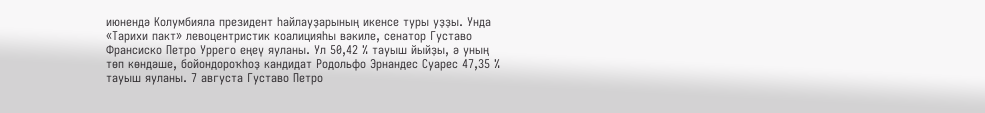июнендә Колумбияла президент һайлауҙарының икенсе туры уҙҙы. Унда «Тарихи пакт» левоцентристик коалицияһы вәкиле, сенатор Густаво Франсиско Петро Уррего еңеү яуланы. Ул 50,42 % тауыш йыйҙы, ә уның төп көндәше, бойондороҡһоҙ кандидат Родольфо Эрнандес Суарес 47,35 % тауыш яуланы. 7 августа Густаво Петро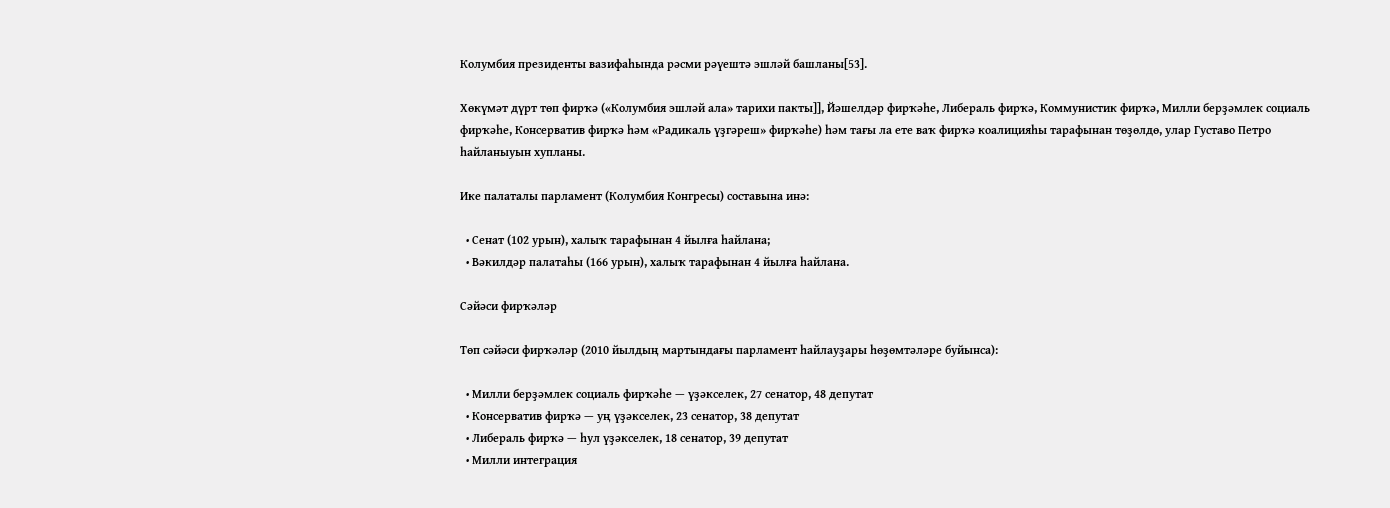Колумбия президенты вазифаһында рәсми рәүештә эшләй башланы[53].

Хөкүмәт дүрт төп фирҡә («Колумбия эшләй ала» тарихи пакты]], Йәшелдәр фирҡәһе, Либераль фирҡә, Коммунистик фирҡә, Милли берҙәмлек социаль фирҡәһе, Консерватив фирҡә һәм «Радикаль үҙгәреш» фирҡәһе) һәм тағы ла ете ваҡ фирҡә коалицияһы тарафынан төҙөлдө, улар Густаво Петро һайланыуын хупланы.

Ике палаталы парламент (Колумбия Конгресы) составына инә:

  • Сенат (102 урын), халыҡ тарафынан 4 йылға һайлана;
  • Вәкилдәр палатаһы (166 урын), халыҡ тарафынан 4 йылға һайлана.

Сәйәси фирҡәләр

Төп сәйәси фирҡәләр (2010 йылдың мартындағы парламент һайлауҙары һөҙөмтәләре буйынса):

  • Милли берҙәмлек социаль фирҡәһе — үҙәкселек, 27 сенатор, 48 депутат
  • Консерватив фирҡә — уң үҙәкселек, 23 сенатор, 38 депутат
  • Либераль фирҡә — һул үҙәкселек, 18 сенатор, 39 депутат
  • Милли интеграция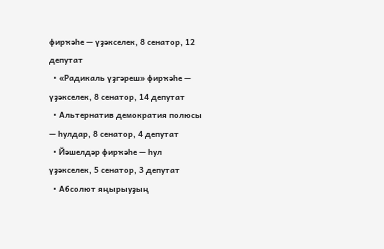фирҡәһе — үҙәкселек, 8 сенатор, 12 депутат
  • «Радикаль үҙгәреш» фирҡәһе — үҙәкселек, 8 сенатор, 14 депутат
  • Альтернатив демократия полюсы — һулдар, 8 сенатор, 4 депутат
  • Йәшелдәр фирҡәһе — һул үҙәкселек, 5 сенатор, 3 депутат
  • Абсолют яңырыуҙың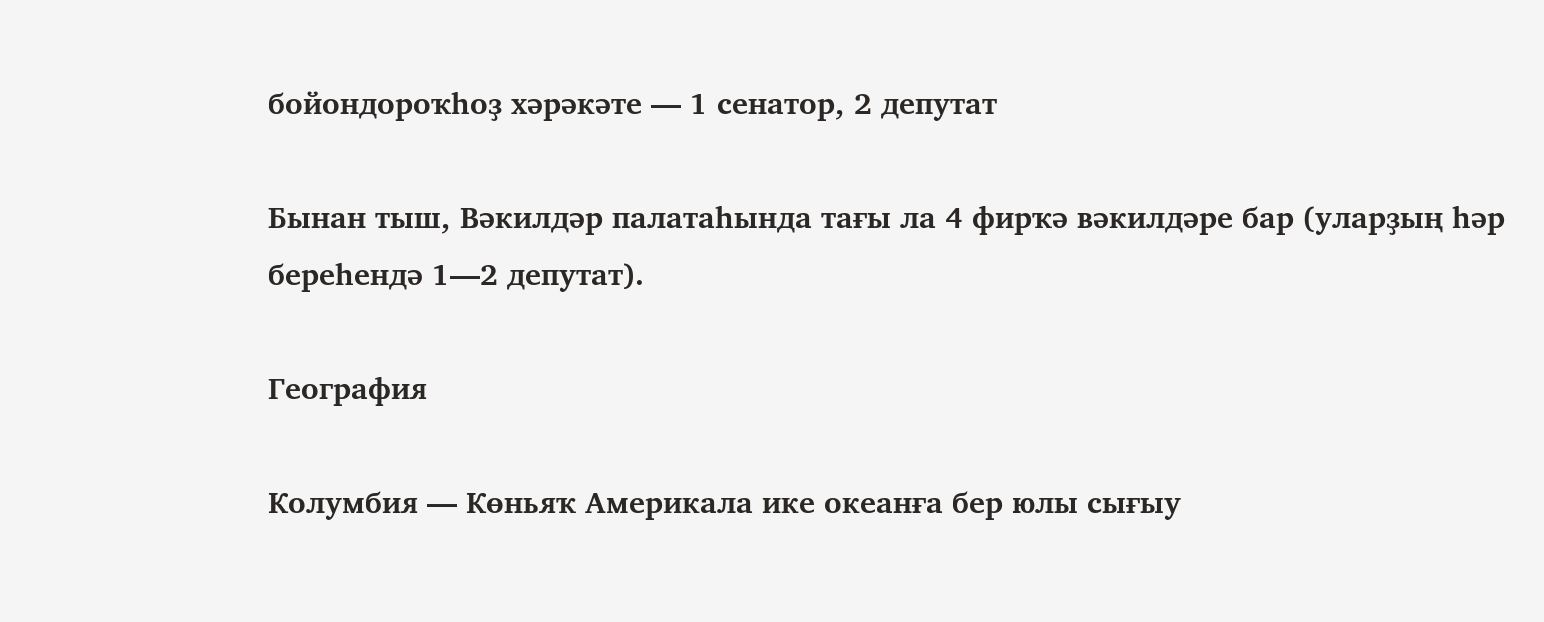бойондороҡһоҙ хәрәкәте — 1 сенатор, 2 депутат

Бынан тыш, Вәкилдәр палатаһында тағы ла 4 фирҡә вәкилдәре бар (уларҙың һәр береһендә 1—2 депутат).

География

Колумбия — Көньяҡ Америкала ике океанға бер юлы сығыу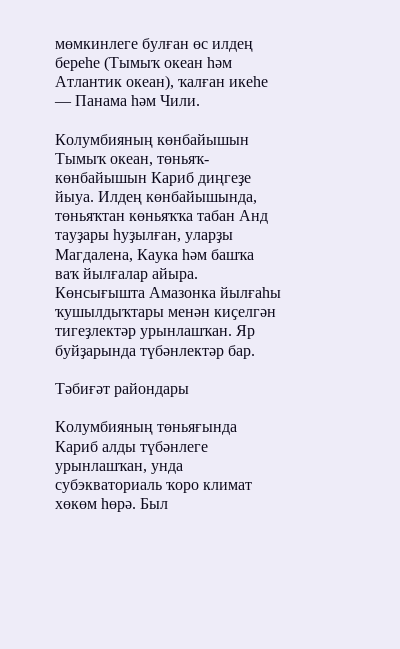мөмкинлеге булған өс илдең береһе (Тымыҡ океан һәм Атлантик океан), ҡалған икеһе — Панама һәм Чили.

Колумбияның көнбайышын Тымыҡ океан, төньяҡ-көнбайышын Кариб диңгеҙе йыуа. Илдең көнбайышында, төньяҡтан көньяҡҡа табан Анд тауҙары һуҙылған, уларҙы Магдалена, Каука һәм башҡа ваҡ йылғалар айыра. Көнсығышта Амазонка йылғаһы ҡушылдыҡтары менән киҫелгән тигеҙлектәр урынлашҡан. Яр буйҙарында түбәнлектәр бар.

Тәбиғәт райондары

Колумбияның төньяғында Кариб алды түбәнлеге урынлашҡан, унда субэкваториаль ҡоро климат хөкөм һөрә. Был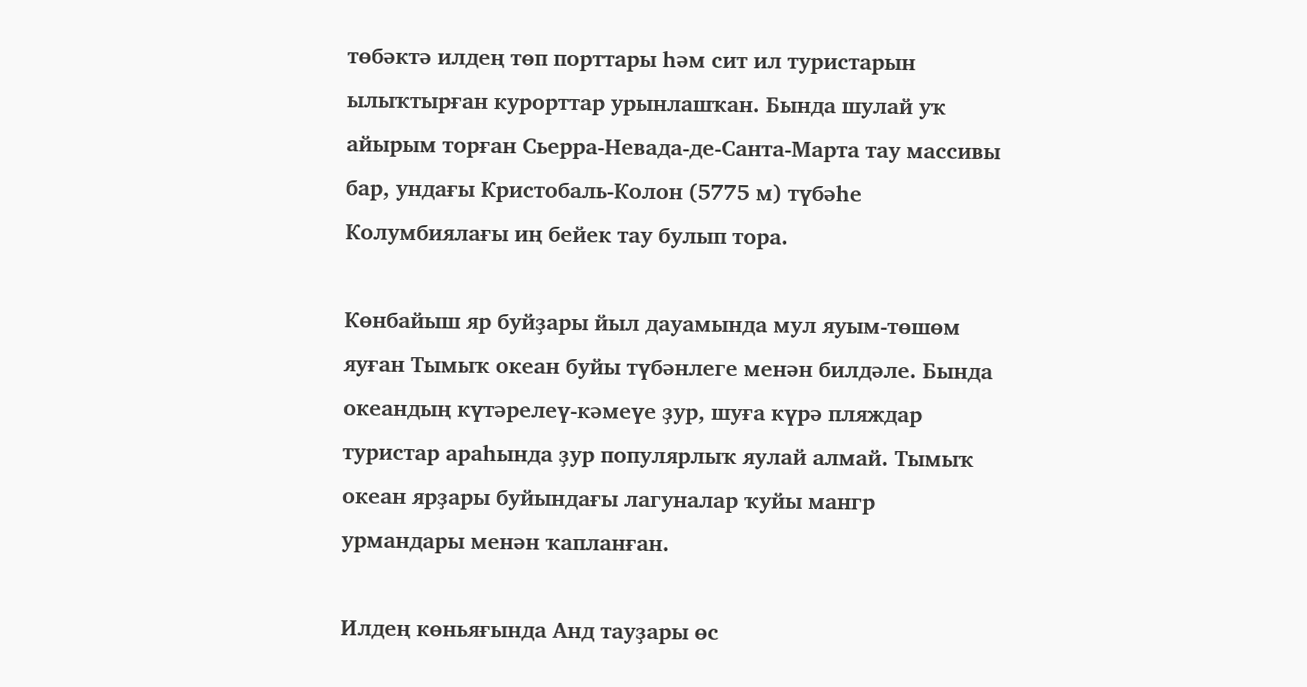төбәктә илдең төп порттары һәм сит ил туристарын ылыҡтырған курорттар урынлашҡан. Бында шулай уҡ айырым торған Сьерра-Невада-де-Санта-Марта тау массивы бар, ундағы Кристобаль-Колон (5775 м) түбәһе Колумбиялағы иң бейек тау булып тора.

Көнбайыш яр буйҙары йыл дауамында мул яуым-төшөм яуған Тымыҡ океан буйы түбәнлеге менән билдәле. Бында океандың күтәрелеү-кәмеүе ҙур, шуға күрә пляждар туристар араһында ҙур популярлыҡ яулай алмай. Тымыҡ океан ярҙары буйындағы лагуналар ҡуйы мангр урмандары менән ҡапланған.

Илдең көньяғында Анд тауҙары өс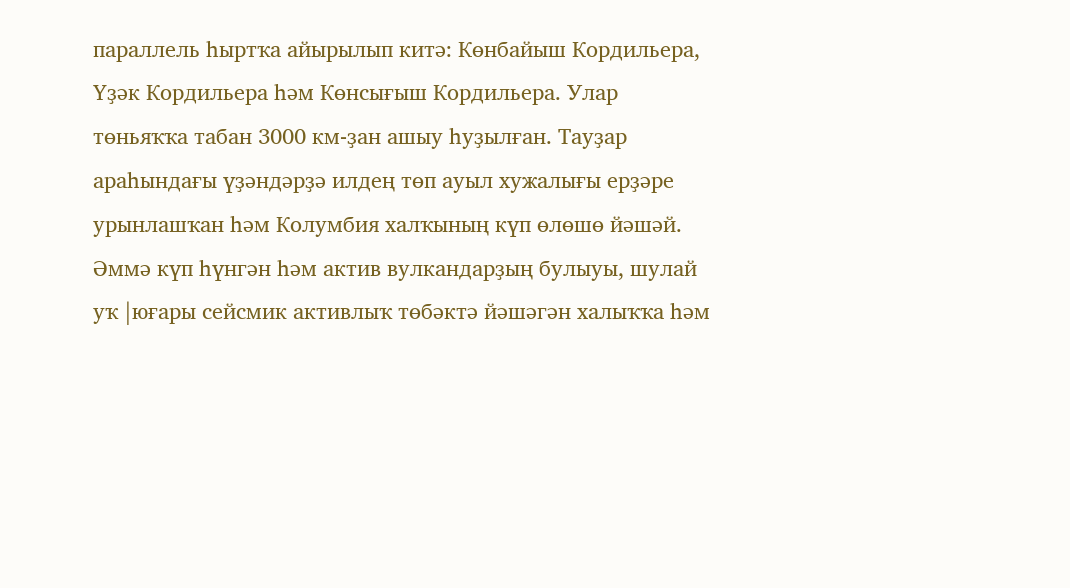параллель һыртҡа айырылып китә: Көнбайыш Кордильера, Үҙәк Кордильера һәм Көнсығыш Кордильера. Улар төньяҡҡа табан 3000 км-ҙан ашыу һуҙылған. Тауҙар араһындағы үҙәндәрҙә илдең төп ауыл хужалығы ерҙәре урынлашҡан һәм Колумбия халҡының күп өлөшө йәшәй. Әммә күп һүнгән һәм актив вулкандарҙың булыуы, шулай уҡ |юғары сейсмик активлыҡ төбәктә йәшәгән халыҡҡа һәм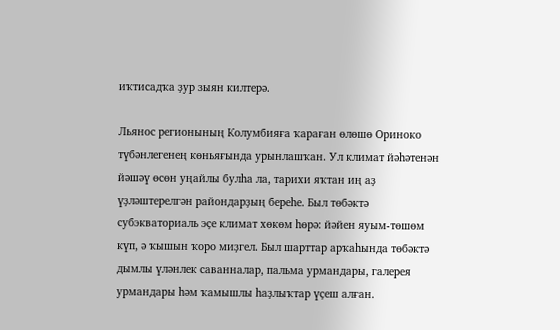иҡтисадҡа ҙур зыян килтерә.

Льянос регионының Колумбияға ҡараған өлөшө Ориноко түбәнлегенең көньяғында урынлашҡан. Ул климат йәһәтенән йәшәү өсөн уңайлы булһа ла, тарихи яҡтан иң аҙ үҙләштерелгән райондарҙың береһе. Был төбәктә субэкваториаль эҫе климат хөкөм һөрә: йәйен яуым-төшөм күп, ә ҡышын ҡоро миҙгел. Был шарттар арҡаһында төбәктә дымлы үләнлек саванналар, пальма урмандары, галерея урмандары һәм ҡамышлы һаҙлыҡтар үҫеш алған.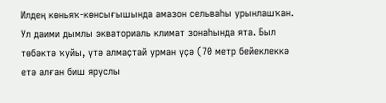Илдең көньяҡ-көнсығышында амазон сельваһы урынлашҡан. Ул даими дымлы экваториаль климат зонаһында ята. Был төбәктә ҡуйы, үтә алмаҫтай урман үҫә (70 метр бейеклеккә етә алған биш яруслы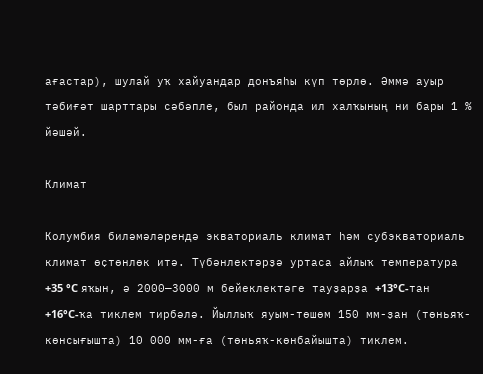ағастар), шулай уҡ хайуандар донъяһы күп төрлө. Әммә ауыр тәбиғәт шарттары сәбәпле, был районда ил халҡының ни бары 1 % йәшәй.

Климат

Колумбия биләмәләрендә экваториаль климат һәм субэкваториаль климат өҫтөнлөк итә. Түбәнлектәрҙә уртаса айлыҡ температура +35 °C яҡын, ә 2000—3000 м бейеклектәге тауҙарҙа +13°C-тан +16°C-ҡа тиклем тирбәлә. Йыллыҡ яуым-төшөм 150 мм-ҙан (төньяҡ-көнсығышта) 10 000 мм-ға (төньяҡ-көнбайышта) тиклем.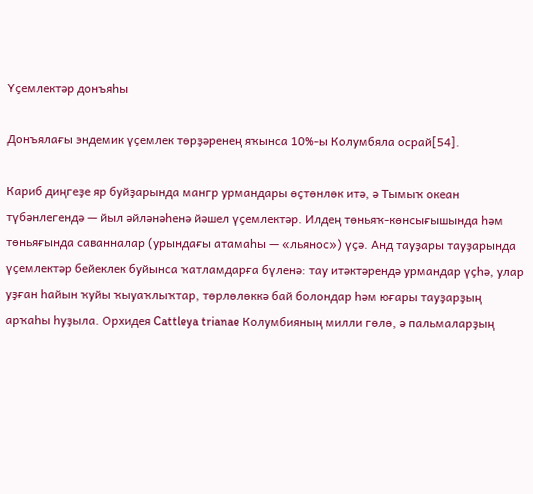Үҫемлектәр донъяһы

Донъялағы эндемик үҫемлек төрҙәренең яҡынса 10%-ы Колумбяла осрай[54].

Кариб диңгеҙе яр буйҙарында мангр урмандары өҫтөнлөк итә, ә Тымыҡ океан түбәнлегендә — йыл әйләнәһенә йәшел үҫемлектәр. Илдең төньяҡ-көнсығышында һәм төньяғында саванналар (урындағы атамаһы — «льянос») үҫә. Анд тауҙары тауҙарында үҫемлектәр бейеклек буйынса ҡатламдарға бүленә: тау итәктәрендә урмандар үҫһә, улар уҙған һайын ҡуйы ҡыуаҡлыҡтар, төрлөлөккә бай болондар һәм юғары тауҙарҙың арҡаһы һуҙыла. Орхидея Cattleya trianae Колумбияның милли гөлө, ә пальмаларҙың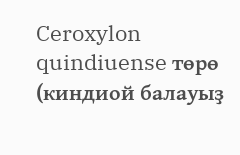Ceroxylon quindiuense төрө (киндиой балауыҙ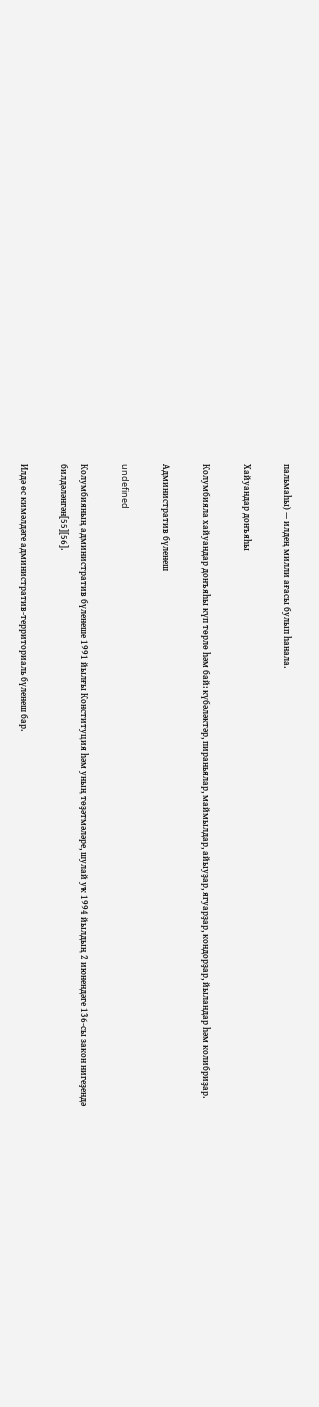пальмаһы) — илдең милли ағасы булып һанала.

Хайуандар донъяһы

Колумбияла хайуандар донъяһы күп төрлө һәм бай: күбәләктәр, пираньялар, маймылдар, айыуҙар, ягуарҙар, кондорҙар, йыландар һәм колибриҙар.

Административ бүленеш

undefined

Колумбияның административ бүленеше 1991 йылғы Конституция һәм уның төҙәтмәләре, шулай уҡ 1994 йылдың 2 июнендәге 136-сы закон нигеҙендә билдәләнгән[55][56].

Илдә өс кимәлдәге административ-территориаль бүленеш бар.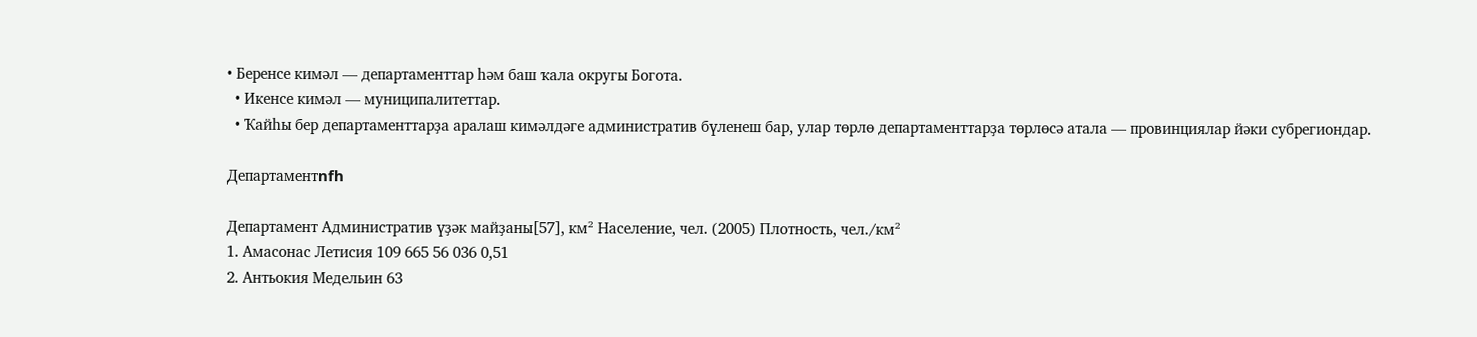• Беренсе кимәл — департаменттар һәм баш ҡала округы Богота.
  • Икенсе кимәл — муниципалитеттар.
  • Ҡайһы бер департаменттарҙа аралаш кимәлдәге административ бүленеш бар, улар төрлө департаменттарҙа төрлөсә атала — провинциялар йәки субрегиондар.

Департаментnfh

Департамент Административ үҙәк майҙаны[57], км² Население, чел. (2005) Плотность, чел./км²
1. Амасонас Летисия 109 665 56 036 0,51
2. Антьокия Медельин 63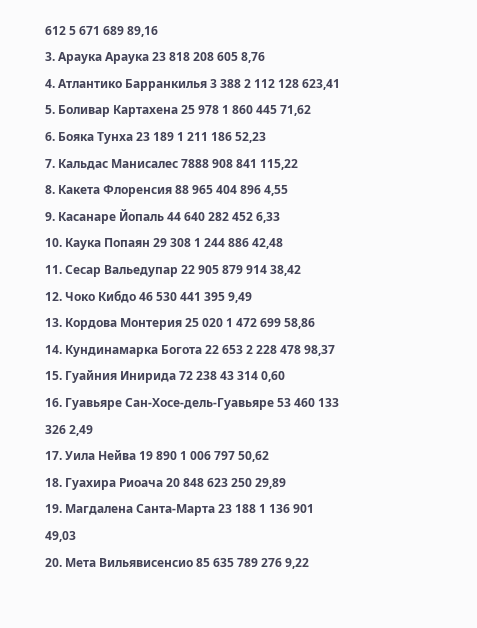612 5 671 689 89,16
3. Араука Араука 23 818 208 605 8,76
4. Атлантико Барранкилья 3 388 2 112 128 623,41
5. Боливар Картахена 25 978 1 860 445 71,62
6. Бояка Тунха 23 189 1 211 186 52,23
7. Кальдас Манисалес 7888 908 841 115,22
8. Какета Флоренсия 88 965 404 896 4,55
9. Касанаре Йопаль 44 640 282 452 6,33
10. Каука Попаян 29 308 1 244 886 42,48
11. Сесар Вальедупар 22 905 879 914 38,42
12. Чоко Кибдо 46 530 441 395 9,49
13. Кордова Монтерия 25 020 1 472 699 58,86
14. Кундинамарка Богота 22 653 2 228 478 98,37
15. Гуайния Инирида 72 238 43 314 0,60
16. Гуавьяре Сан-Хосе-дель-Гуавьяре 53 460 133 326 2,49
17. Уила Нейва 19 890 1 006 797 50,62
18. Гуахира Риоача 20 848 623 250 29,89
19. Магдалена Санта-Марта 23 188 1 136 901 49,03
20. Мета Вильявисенсио 85 635 789 276 9,22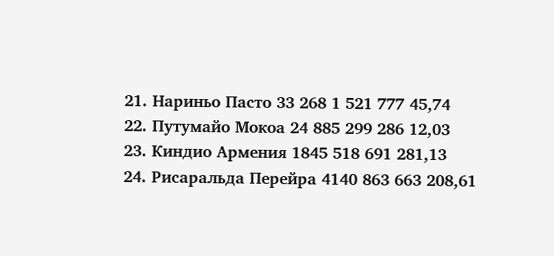21. Нариньо Пасто 33 268 1 521 777 45,74
22. Путумайо Мокоа 24 885 299 286 12,03
23. Киндио Армения 1845 518 691 281,13
24. Рисаральда Перейра 4140 863 663 208,61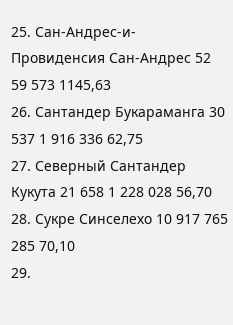25. Сан-Андрес-и-Провиденсия Сан-Андрес 52 59 573 1145,63
26. Сантандер Букараманга 30 537 1 916 336 62,75
27. Северный Сантандер Кукута 21 658 1 228 028 56,70
28. Сукре Синселехо 10 917 765 285 70,10
29.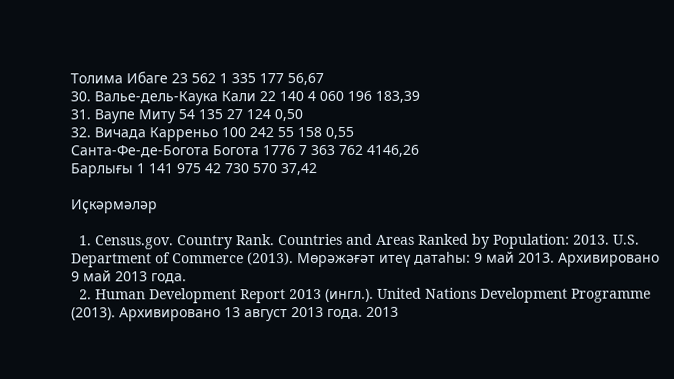Толима Ибаге 23 562 1 335 177 56,67
30. Валье-дель-Каука Кали 22 140 4 060 196 183,39
31. Ваупе Миту 54 135 27 124 0,50
32. Вичада Карреньо 100 242 55 158 0,55
Санта-Фе-де-Богота Богота 1776 7 363 762 4146,26
Барлығы 1 141 975 42 730 570 37,42

Иҫкәрмәләр

  1. Census.gov. Country Rank. Countries and Areas Ranked by Population: 2013. U.S. Department of Commerce (2013). Мөрәжәғәт итеү датаһы: 9 май 2013. Архивировано 9 май 2013 года.
  2. Human Development Report 2013 (ингл.). United Nations Development Programme (2013). Архивировано 13 август 2013 года. 2013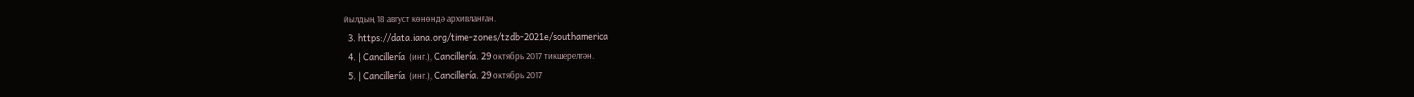йылдың 18 август көнөндә архивланған.
  3. https://data.iana.org/time-zones/tzdb-2021e/southamerica
  4. | Cancillería  (инг.), Cancillería. 29 октябрь 2017 тикшерелгән.
  5. | Cancillería  (инг.), Cancillería. 29 октябрь 2017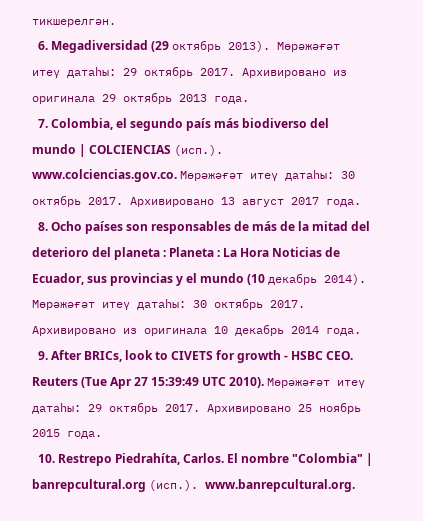тикшерелгән.
  6. Megadiversidad (29 октябрь 2013). Мөрәжәғәт итеү датаһы: 29 октябрь 2017. Архивировано из оригинала 29 октябрь 2013 года.
  7. Colombia, el segundo país más biodiverso del mundo | COLCIENCIAS (исп.). www.colciencias.gov.co. Мөрәжәғәт итеү датаһы: 30 октябрь 2017. Архивировано 13 август 2017 года.
  8. Ocho países son responsables de más de la mitad del deterioro del planeta : Planeta : La Hora Noticias de Ecuador, sus provincias y el mundo (10 декабрь 2014). Мөрәжәғәт итеү датаһы: 30 октябрь 2017. Архивировано из оригинала 10 декабрь 2014 года.
  9. After BRICs, look to CIVETS for growth - HSBC CEO. Reuters (Tue Apr 27 15:39:49 UTC 2010). Мөрәжәғәт итеү датаһы: 29 октябрь 2017. Архивировано 25 ноябрь 2015 года.
  10. Restrepo Piedrahíta, Carlos. El nombre "Colombia" | banrepcultural.org (исп.). www.banrepcultural.org.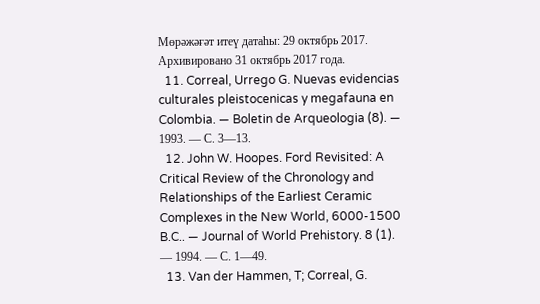Мөрәжәғәт итеү датаһы: 29 октябрь 2017. Архивировано 31 октябрь 2017 года.
  11. Correal, Urrego G. Nuevas evidencias culturales pleistocenicas y megafauna en Colombia. — Boletin de Arqueologia (8). — 1993. — С. 3—13.
  12. John W. Hoopes. Ford Revisited: A Critical Review of the Chronology and Relationships of the Earliest Ceramic Complexes in the New World, 6000-1500 B.C.. — Journal of World Prehistory. 8 (1). — 1994. — С. 1—49.
  13. Van der Hammen, T; Correal, G.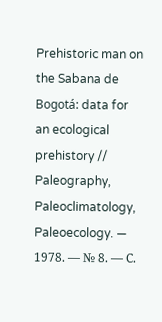Prehistoric man on the Sabana de Bogotá: data for an ecological prehistory // Paleography, Paleoclimatology, Paleoecology. — 1978. — № 8. — С.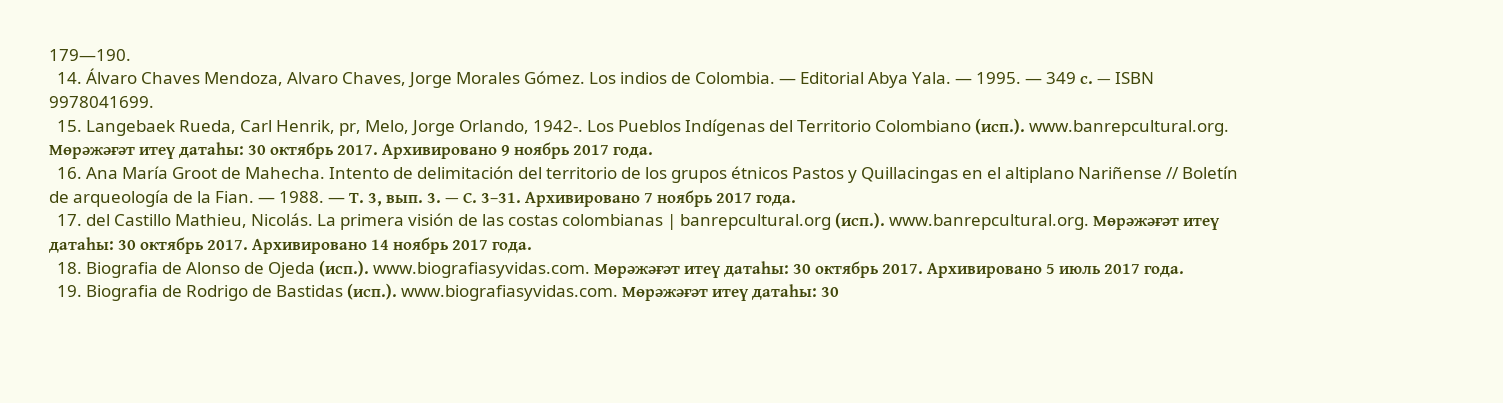179—190.
  14. Álvaro Chaves Mendoza, Alvaro Chaves, Jorge Morales Gómez. Los indios de Colombia. — Editorial Abya Yala. — 1995. — 349 с. — ISBN 9978041699.
  15. Langebaek Rueda, Carl Henrik, pr, Melo, Jorge Orlando, 1942-. Los Pueblos Indígenas del Territorio Colombiano (исп.). www.banrepcultural.org. Мөрәжәғәт итеү датаһы: 30 октябрь 2017. Архивировано 9 ноябрь 2017 года.
  16. Ana María Groot de Mahecha. Intento de delimitación del territorio de los grupos étnicos Pastos y Quillacingas en el altiplano Nariñense // Boletín de arqueología de la Fian. — 1988. — Т. 3, вып. 3. — С. 3–31. Архивировано 7 ноябрь 2017 года.
  17. del Castillo Mathieu, Nicolás. La primera visión de las costas colombianas | banrepcultural.org (исп.). www.banrepcultural.org. Мөрәжәғәт итеү датаһы: 30 октябрь 2017. Архивировано 14 ноябрь 2017 года.
  18. Biografia de Alonso de Ojeda (исп.). www.biografiasyvidas.com. Мөрәжәғәт итеү датаһы: 30 октябрь 2017. Архивировано 5 июль 2017 года.
  19. Biografia de Rodrigo de Bastidas (исп.). www.biografiasyvidas.com. Мөрәжәғәт итеү датаһы: 30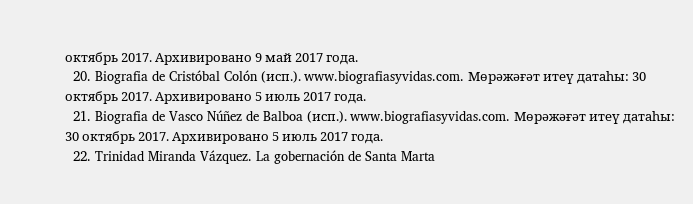октябрь 2017. Архивировано 9 май 2017 года.
  20. Biografia de Cristóbal Colón (исп.). www.biografiasyvidas.com. Мөрәжәғәт итеү датаһы: 30 октябрь 2017. Архивировано 5 июль 2017 года.
  21. Biografia de Vasco Núñez de Balboa (исп.). www.biografiasyvidas.com. Мөрәжәғәт итеү датаһы: 30 октябрь 2017. Архивировано 5 июль 2017 года.
  22. Trinidad Miranda Vázquez. La gobernación de Santa Marta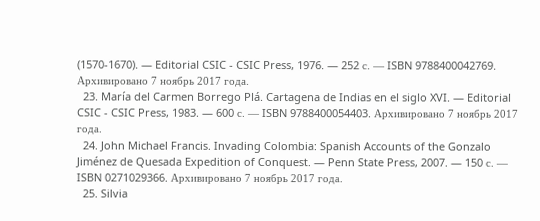(1570-1670). — Editorial CSIC - CSIC Press, 1976. — 252 с. — ISBN 9788400042769. Архивировано 7 ноябрь 2017 года.
  23. María del Carmen Borrego Plá. Cartagena de Indias en el siglo XVI. — Editorial CSIC - CSIC Press, 1983. — 600 с. — ISBN 9788400054403. Архивировано 7 ноябрь 2017 года.
  24. John Michael Francis. Invading Colombia: Spanish Accounts of the Gonzalo Jiménez de Quesada Expedition of Conquest. — Penn State Press, 2007. — 150 с. — ISBN 0271029366. Архивировано 7 ноябрь 2017 года.
  25. Silvia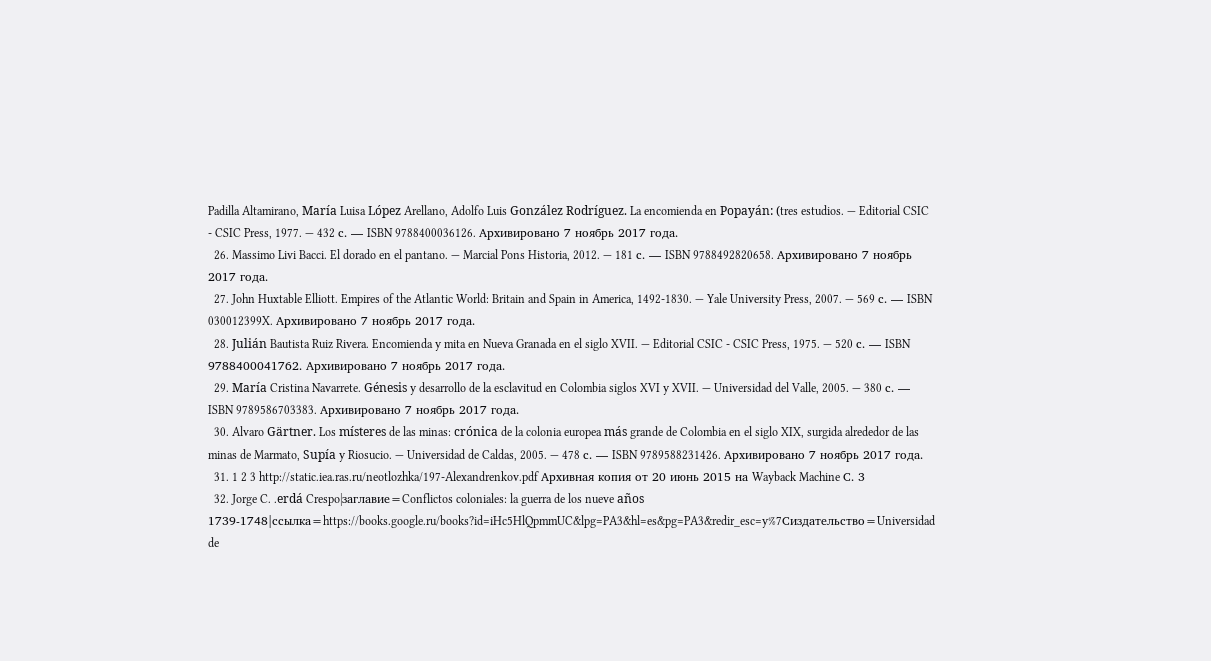Padilla Altamirano, María Luisa López Arellano, Adolfo Luis González Rodríguez. La encomienda en Popayán: (tres estudios. — Editorial CSIC - CSIC Press, 1977. — 432 с. — ISBN 9788400036126. Архивировано 7 ноябрь 2017 года.
  26. Massimo Livi Bacci. El dorado en el pantano. — Marcial Pons Historia, 2012. — 181 с. — ISBN 9788492820658. Архивировано 7 ноябрь 2017 года.
  27. John Huxtable Elliott. Empires of the Atlantic World: Britain and Spain in America, 1492-1830. — Yale University Press, 2007. — 569 с. — ISBN 030012399X. Архивировано 7 ноябрь 2017 года.
  28. Julián Bautista Ruiz Rivera. Encomienda y mita en Nueva Granada en el siglo XVII. — Editorial CSIC - CSIC Press, 1975. — 520 с. — ISBN 9788400041762. Архивировано 7 ноябрь 2017 года.
  29. María Cristina Navarrete. Génesis y desarrollo de la esclavitud en Colombia siglos XVI y XVII. — Universidad del Valle, 2005. — 380 с. — ISBN 9789586703383. Архивировано 7 ноябрь 2017 года.
  30. Alvaro Gärtner. Los místeres de las minas: crónica de la colonia europea más grande de Colombia en el siglo XIX, surgida alrededor de las minas de Marmato, Supía y Riosucio. — Universidad de Caldas, 2005. — 478 с. — ISBN 9789588231426. Архивировано 7 ноябрь 2017 года.
  31. 1 2 3 http://static.iea.ras.ru/neotlozhka/197-Alexandrenkov.pdf Архивная копия от 20 июнь 2015 на Wayback Machine С. 3
  32. Jorge C. .erdá Crespo|заглавие=Conflictos coloniales: la guerra de los nueve años 1739-1748|ссылка=https://books.google.ru/books?id=iHc5HlQpmmUC&lpg=PA3&hl=es&pg=PA3&redir_esc=y%7Cиздательство=Universidad de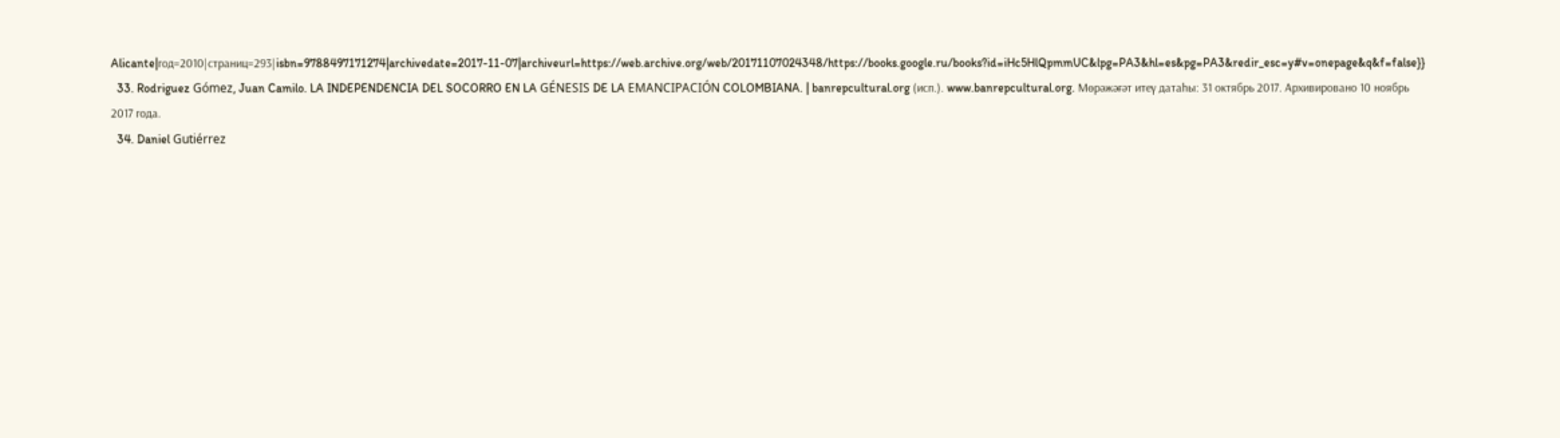Alicante|год=2010|страниц=293|isbn=9788497171274|archivedate=2017-11-07|archiveurl=https://web.archive.org/web/20171107024348/https://books.google.ru/books?id=iHc5HlQpmmUC&lpg=PA3&hl=es&pg=PA3&redir_esc=y#v=onepage&q&f=false}}
  33. Rodriguez Gómez, Juan Camilo. LA INDEPENDENCIA DEL SOCORRO EN LA GÉNESIS DE LA EMANCIPACIÓN COLOMBIANA. | banrepcultural.org (исп.). www.banrepcultural.org. Мөрәжәғәт итеү датаһы: 31 октябрь 2017. Архивировано 10 ноябрь 2017 года.
  34. Daniel Gutiérrez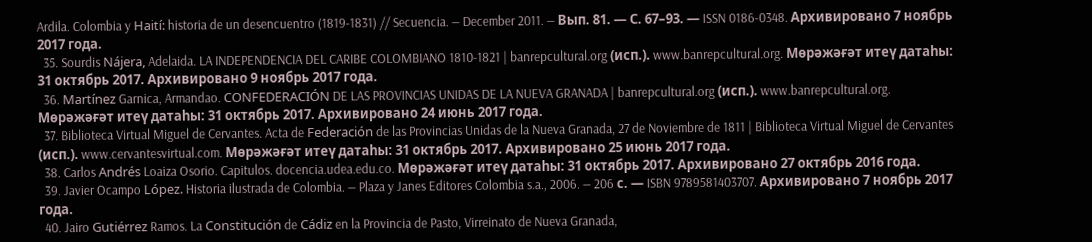Ardila. Colombia y Haití: historia de un desencuentro (1819-1831) // Secuencia. — December 2011. — Вып. 81. — С. 67–93. — ISSN 0186-0348. Архивировано 7 ноябрь 2017 года.
  35. Sourdis Nájera, Adelaida. LA INDEPENDENCIA DEL CARIBE COLOMBIANO 1810-1821 | banrepcultural.org (исп.). www.banrepcultural.org. Мөрәжәғәт итеү датаһы: 31 октябрь 2017. Архивировано 9 ноябрь 2017 года.
  36. Martínez Garnica, Armandao. CONFEDERACIÓN DE LAS PROVINCIAS UNIDAS DE LA NUEVA GRANADA | banrepcultural.org (исп.). www.banrepcultural.org. Мөрәжәғәт итеү датаһы: 31 октябрь 2017. Архивировано 24 июнь 2017 года.
  37. Biblioteca Virtual Miguel de Cervantes. Acta de Federación de las Provincias Unidas de la Nueva Granada, 27 de Noviembre de 1811 | Biblioteca Virtual Miguel de Cervantes (исп.). www.cervantesvirtual.com. Мөрәжәғәт итеү датаһы: 31 октябрь 2017. Архивировано 25 июнь 2017 года.
  38. Carlos Andrés Loaiza Osorio. Capitulos. docencia.udea.edu.co. Мөрәжәғәт итеү датаһы: 31 октябрь 2017. Архивировано 27 октябрь 2016 года.
  39. Javier Ocampo López. Historia ilustrada de Colombia. — Plaza y Janes Editores Colombia s.a., 2006. — 206 с. — ISBN 9789581403707. Архивировано 7 ноябрь 2017 года.
  40. Jairo Gutiérrez Ramos. La Constitución de Cádiz en la Provincia de Pasto, Virreinato de Nueva Granada,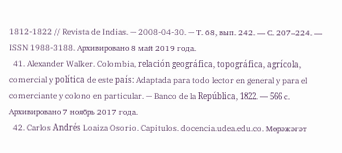1812-1822 // Revista de Indias. — 2008-04-30. — Т. 68, вып. 242. — С. 207–224. — ISSN 1988-3188. Архивировано 8 май 2019 года.
  41. Alexander Walker. Colombia, relación geográfica, topográfica, agrícola, comercial y política de este país: Adaptada para todo lector en general y para el comerciante y colono en particular. — Banco de la República, 1822. — 566 с. Архивировано 7 ноябрь 2017 года.
  42. Carlos Andrés Loaiza Osorio. Capitulos. docencia.udea.edu.co. Мөрәжәғәт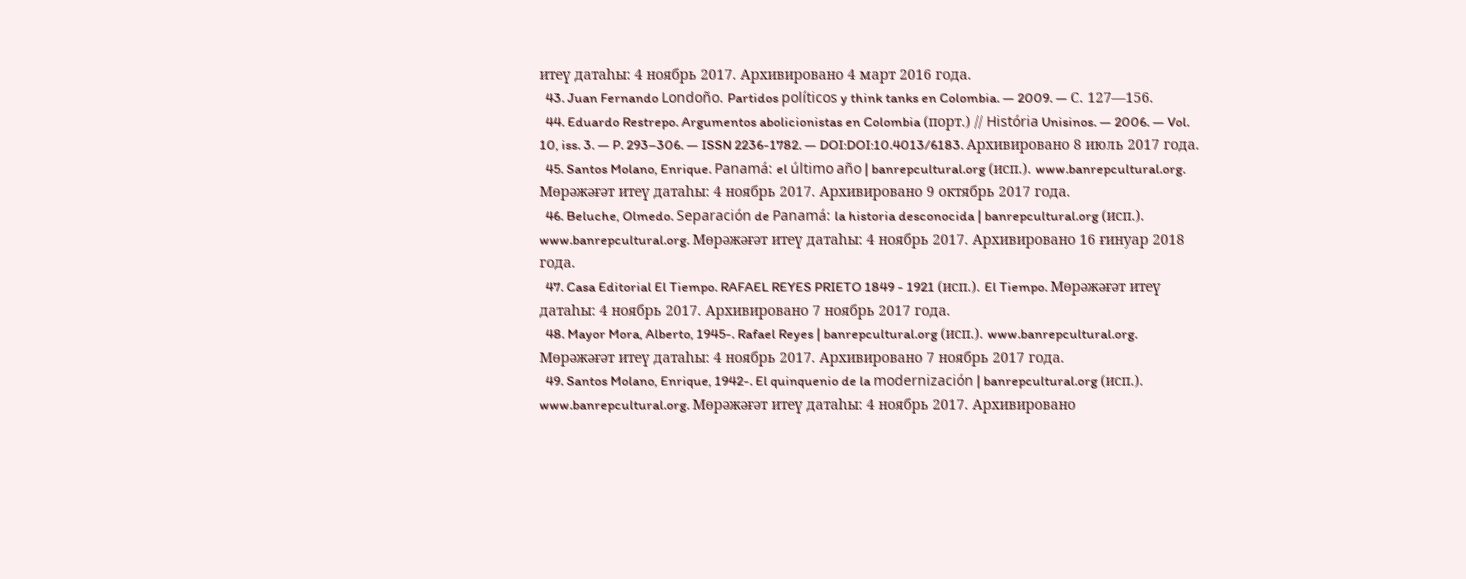итеү датаһы: 4 ноябрь 2017. Архивировано 4 март 2016 года.
  43. Juan Fernando Londoño. Partidos políticos y think tanks en Colombia. — 2009. — С. 127—156.
  44. Eduardo Restrepo. Argumentos abolicionistas en Colombia (порт.) // História Unisinos. — 2006. — Vol. 10, iss. 3. — P. 293–306. — ISSN 2236-1782. — DOI:DOI:10.4013/6183. Архивировано 8 июль 2017 года.
  45. Santos Molano, Enrique. Panamá: el último año | banrepcultural.org (исп.). www.banrepcultural.org. Мөрәжәғәт итеү датаһы: 4 ноябрь 2017. Архивировано 9 октябрь 2017 года.
  46. Beluche, Olmedo. Separación de Panamá: la historia desconocida | banrepcultural.org (исп.). www.banrepcultural.org. Мөрәжәғәт итеү датаһы: 4 ноябрь 2017. Архивировано 16 ғинуар 2018 года.
  47. Casa Editorial El Tiempo. RAFAEL REYES PRIETO 1849 - 1921 (исп.). El Tiempo. Мөрәжәғәт итеү датаһы: 4 ноябрь 2017. Архивировано 7 ноябрь 2017 года.
  48. Mayor Mora, Alberto, 1945-. Rafael Reyes | banrepcultural.org (исп.). www.banrepcultural.org. Мөрәжәғәт итеү датаһы: 4 ноябрь 2017. Архивировано 7 ноябрь 2017 года.
  49. Santos Molano, Enrique, 1942-. El quinquenio de la modernización | banrepcultural.org (исп.). www.banrepcultural.org. Мөрәжәғәт итеү датаһы: 4 ноябрь 2017. Архивировано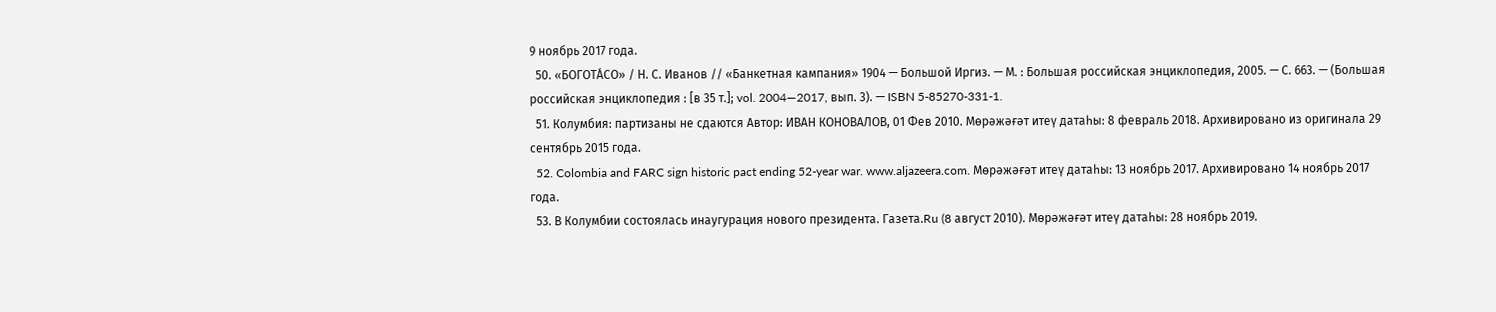9 ноябрь 2017 года.
  50. «БОГОТА́СО» / Н. С. Иванов // «Банкетная кампания» 1904 — Большой Иргиз. — М. : Большая российская энциклопедия, 2005. — С. 663. — (Большая российская энциклопедия : [в 35 т.]; vol. 2004—2017, вып. 3). — ISBN 5-85270-331-1.
  51. Колумбия: партизаны не сдаются Автор: ИВАН КОНОВАЛОВ, 01 Фев 2010. Мөрәжәғәт итеү датаһы: 8 февраль 2018. Архивировано из оригинала 29 сентябрь 2015 года.
  52. Colombia and FARC sign historic pact ending 52-year war. www.aljazeera.com. Мөрәжәғәт итеү датаһы: 13 ноябрь 2017. Архивировано 14 ноябрь 2017 года.
  53. В Колумбии состоялась инаугурация нового президента. Газета.Ru (8 август 2010). Мөрәжәғәт итеү датаһы: 28 ноябрь 2019.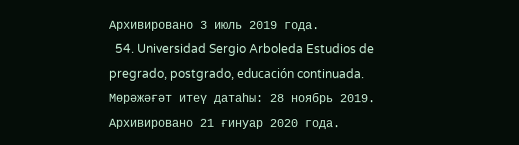Архивировано 3 июль 2019 года.
  54. Universidad Sergio Arboleda Estudios de pregrado, postgrado, educación continuada. Мөрәжәғәт итеү датаһы: 28 ноябрь 2019. Архивировано 21 ғинуар 2020 года.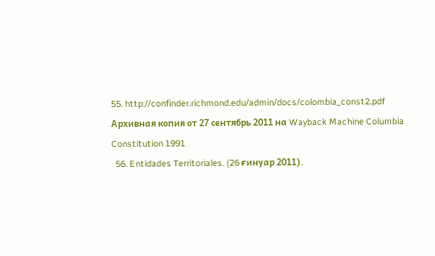55. http://confinder.richmond.edu/admin/docs/colombia_const2.pdf Архивная копия от 27 сентябрь 2011 на Wayback Machine Columbia Constitution 1991
  56. Entidades Territoriales. (26 ғинуар 2011).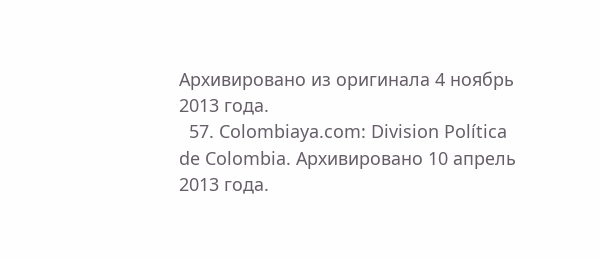Архивировано из оригинала 4 ноябрь 2013 года.
  57. Colombiaya.com: Division Política de Colombia. Архивировано 10 апрель 2013 года.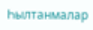Һылтанмалар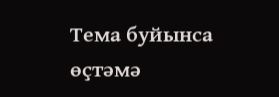Тема буйынса өҫтәмә